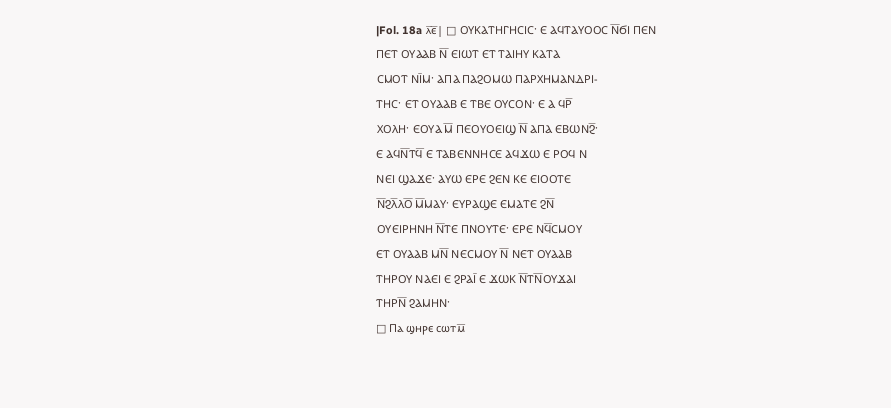|Fol. 18a ⲗ̅ⲉ̅| □ ⲞⲨⲔⲀⲦⲎⲄⲎⲤⲒⲤ· Ⲉ ⲀϤⲦⲀⲨⲞⲞⲤ Ⲛ̅ϬⲒ ⲠⲈⲚ
ⲠⲈⲦ ⲞⲨⲀⲀⲂ Ⲛ̅ ⲈⲒⲰⲦ ⲈⲦ ⲦⲀⲒⲎⲨ ⲔⲀⲦⲀ
ⲤⲘⲞⲦ ⲚⲒ̅Ⲙ· ⲀⲠⲀ ⲠⲀϨⲞⲘⲰ ⲠⲀⲢⲬⲎⲘⲀⲚⲆⲢⲒ‐
ⲦⲎⲤ· ⲈⲦ ⲞⲨⲀⲀⲂ Ⲉ ⲦⲂⲈ ⲞⲨⲤⲞⲚ· Ⲉ Ⲁ ϤⲢ̅
ⲬⲞⲖⲎ· ⲈⲞⲨⲀ Ⲙ̅ ⲠⲈⲞⲨⲞⲈⲒϢ Ⲛ̅ ⲀⲠⲀ ⲈⲂⲰⲚϨ̅·
Ⲉ ⲀϤⲚ̅ⲦϤ̅ Ⲉ ⲦⲀⲂⲈⲚⲚⲎⲤⲈ ⲀϤϪⲰ Ⲉ ⲢⲞϤ Ⲛ
ⲚⲈⲒ ϢⲀϪⲈ· ⲀⲨⲰ ⲈⲢⲈ ϨⲈⲚ ⲔⲈ ⲈⲒⲞⲞⲦⲈ
Ⲛ̅ϨⲖ̅ⲖⲞ̅ Ⲙ̅ⲘⲀⲨ· ⲈⲨⲢⲀϢⲈ ⲈⲘⲀⲦⲈ ϨⲚ̅
ⲞⲨⲈⲒⲢⲎⲚⲎ Ⲛ̅ⲦⲈ ⲠⲚⲞⲨⲦⲈ· ⲈⲢⲈ ⲚϤ̅ⲤⲘⲞⲨ
ⲈⲦ ⲞⲨⲀⲀⲂ ⲘⲚ̅ ⲚⲈⲤⲘⲞⲨ Ⲛ̅ ⲚⲈⲦ ⲞⲨⲀⲀⲂ
ⲦⲎⲢⲞⲨ ⲚⲀⲈⲒ Ⲉ ϨⲢⲀⲒ̅ Ⲉ ϪⲰⲔ Ⲛ̅ⲦⲚ̅ⲞⲨϪⲀⲒ
ⲦⲎⲢⲚ̅ ϨⲀⲘⲎⲚ·
□ Ⲡⲁ ϣⲏⲣⲉ ⲥⲱⲧⲙ̅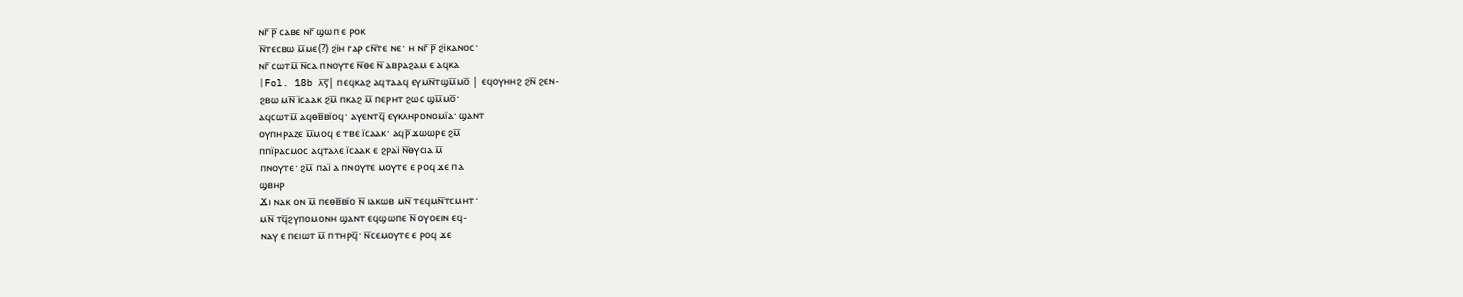ⲛⲅ̅ ⲣ̅ ⲥⲁⲃⲉ ⲛⲅ̅ ϣⲱⲡ ⲉ ⲣⲟⲕ
ⲛ̅ⲧⲉⲥⲃⲱ ⲙ̅ⲙⲉ(?) ϩⲓ̈ⲏ ⲅⲁⲣ ⲥⲛ̅ⲧⲉ ⲛⲉ· ⲏ ⲛⲅ̅ ⲣ̅ ϩⲓ̈ⲕⲁⲛⲟⲥ·
ⲛⲅ̅ ⲥⲱⲧⲙ̅ ⲛ̅ⲥⲁ ⲡⲛⲟⲩⲧⲉ ⲛ̅ⲑⲉ ⲛ̅ ⲁⲃⲣⲁϩⲁⲙ ⲉ ⲁϥⲕⲁ
|Fol. 18b ⲗ̅ⲋ̅| ⲡⲉϥⲕⲁϩ ⲁϥⲧⲁⲁϥ ⲉⲩⲙⲛ̅ⲧϣⲙ̅ⲙⲟ̅ | ⲉϥⲟⲩⲏⲏϩ ϩⲛ̅ ϩⲉⲛ‐
ϩⲃⲱ ⲙⲛ̅ ⲓ̈ⲥⲁⲁⲕ ϩⲙ̅ ⲡⲕⲁϩ ⲙ̅ ⲡⲉⲣⲏⲧ ϩⲱⲥ ϣⲙ̅ⲙⲟ̅·
ⲁϥⲥⲱⲧⲙ̅ ⲁϥⲑⲃ̅ⲃⲓ̈ⲟϥ· ⲁⲩⲉⲛⲧϥ̅ ⲉⲩⲕⲗⲏⲣⲟⲛⲟⲙⲓ̈ⲁ· ϣⲁⲛⲧ
ⲟⲩⲡⲏⲣⲁⲍⲉ ⲙ̅ⲙⲟϥ ⲉ ⲧⲃⲉ ⲓ̈ⲥⲁⲁⲕ· ⲁϥⲣ̅ ϫⲱⲱⲣⲉ ϩⲙ̅
ⲡⲡⲓ̈ⲣⲁⲥⲙⲟⲥ ⲁϥⲧⲁⲗⲉ ⲓ̈ⲥⲁⲁⲕ ⲉ ϩⲣⲁⲓ̈ ⲛ̅ⲑⲩⲥⲓⲁ ⲙ̅
ⲡⲛⲟⲩⲧⲉ· ϩⲙ̅ ⲡⲁⲓ̈ ⲁ ⲡⲛⲟⲩⲧⲉ ⲙⲟⲩⲧⲉ ⲉ ⲣⲟϥ ϫⲉ ⲡⲁ
ϣⲃⲏⲣ
Ϫⲓ ⲛⲁⲕ ⲟⲛ ⲙ̅ ⲡⲉⲑⲃ̅ⲃⲓ̈ⲟ ⲛ̅ ⲓⲁⲕⲱⲃ ⲙⲛ̅ ⲧⲉϥⲙⲛ̅ⲧⲥⲙⲏⲧ·
ⲙⲛ̅ ⲧϥ̅ϩⲩⲡⲟⲙⲟⲛⲏ ϣⲁⲛⲧ ⲉϥϣⲱⲡⲉ ⲛ̅ ⲟⲩⲟⲉⲓⲛ ⲉϥ‐
ⲛⲁⲩ ⲉ ⲡⲉⲓⲱⲧ ⲙ̅ ⲡⲧⲏⲣϥ̅· ⲛ̅ⲥⲉⲙⲟⲩⲧⲉ ⲉ ⲣⲟϥ ϫⲉ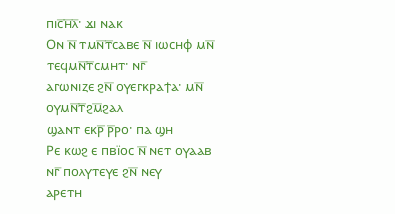ⲡⲓⲥ̅ⲏ̅ⲗ̅· ϫⲓ ⲛⲁⲕ
Ⲟⲛ ⲛ̅ ⲧⲙⲛ̅ⲧ̅ⲥⲁⲃⲉ ⲛ̅ ⲓⲱⲥⲏⲫ ⲙⲛ̅ ⲧⲉϥⲙⲛ̅ⲧ̅ⲥⲙⲏⲧ· ⲛⲅ̅
ⲁⲅⲱⲛⲓⲍⲉ ϩⲛ̅ ⲟⲩⲉⲅⲕⲣⲁϯⲁ· ⲙⲛ̅ ⲟⲩⲙⲛ̅ⲧ̅ϩⲙ̅ϩⲁⲗ
ϣⲁⲛⲧ ⲉⲕⲣ̅ ⲣ̅ⲣⲟ· ⲡⲁ ϣⲏ
Ⲣⲉ ⲕⲱϩ ⲉ ⲡⲃⲓ̈ⲟⲥ ⲛ̅ ⲛⲉⲧ ⲟⲩⲁⲁⲃ ⲛⲅ̅ ⲡⲟⲗⲩⲧⲉⲩⲉ ϩⲛ̅ ⲛⲉⲩ
ⲁⲣⲉⲧⲏ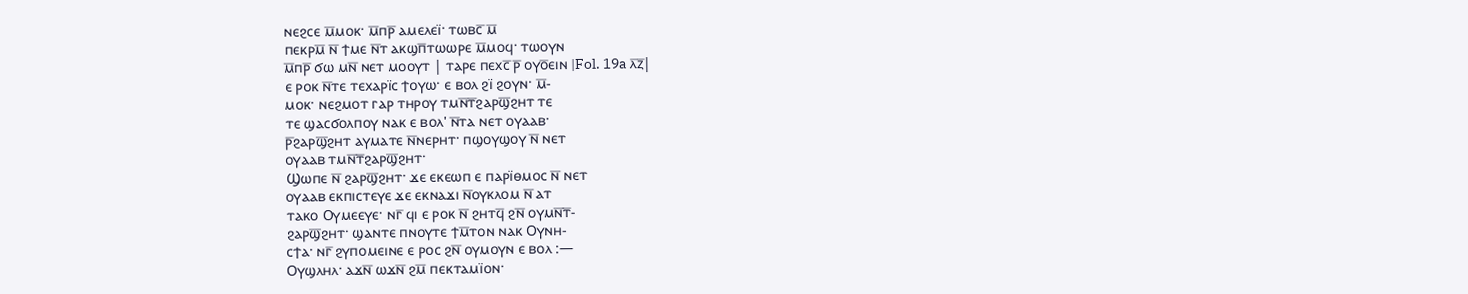ⲛⲉϩⲥⲉ ⲙ̅ⲙⲟⲕ· ⲙ̅ⲡⲣ̅ ⲁⲙⲉⲗⲉⲓ̈· ⲧⲱⲃⲥ̅ ⲙ̅
ⲡⲉⲕⲣⲙ̅ ⲛ̅ ϯⲙⲉ ⲛ̅ⲧ ⲁⲕϣⲡ̅ⲧⲱⲱⲣⲉ ⲙ̅ⲙⲟϥ· ⲧⲱⲟⲩⲛ
ⲙ̅ⲡⲣ̅ ϭⲱ ⲙⲛ̅ ⲛⲉⲧ ⲙⲟⲟⲩⲧ | ⲧⲁⲣⲉ ⲡⲉⲭⲥ̅ ⲣ̅ ⲟⲩⲟ̅ⲉⲓⲛ |Fol. 19a ⲗ̅ⲍ̅|
ⲉ ⲣⲟⲕ ⲛ̅ⲧⲉ ⲧⲉⲭⲁⲣⲓ̈ⲥ ϯⲟⲩⲱ· ⲉ ⲃⲟⲗ ϩⲓ̈ ϩⲟⲩⲛ· ⲙ̅‐
ⲙⲟⲕ· ⲛⲉϩⲙⲟⲧ ⲅⲁⲣ ⲧⲏⲣⲟⲩ ⲧⲙⲛ̅ⲧ̅ϩⲁⲣϣ̅ϩⲏⲧ ⲧⲉ
ⲧⲉ ϣⲁⲥϭⲟⲗⲡⲟⲩ ⲛⲁⲕ ⲉ ⲃⲟⲗ' ⲛ̅ⲧⲁ ⲛⲉⲧ ⲟⲩⲁⲁⲃ·
ⲣ̅ϩⲁⲣϣ̅ϩⲏⲧ ⲁⲩⲙⲁⲧⲉ ⲛ̅ⲛⲉⲣⲏⲧ· ⲡϣⲟⲩϣⲟⲩ ⲛ̅ ⲛⲉⲧ
ⲟⲩⲁⲁⲃ ⲧⲙⲛ̅ⲧ̅ϩⲁⲣϣ̅ϩⲏⲧ·
Ϣⲱⲡⲉ ⲛ̅ ϩⲁⲣϣ̅ϩⲏⲧ· ϫⲉ ⲉⲕⲉⲱⲡ ⲉ ⲡⲁⲣⲓ̈ⲑⲙⲟⲥ ⲛ̅ ⲛⲉⲧ
ⲟⲩⲁⲁⲃ ⲉⲕⲡⲓⲥⲧⲉⲩⲉ ϫⲉ ⲉⲕⲛⲁϫⲓ ⲛ̅ⲟⲩⲕⲗⲟⲙ ⲛ̅ ⲁⲧ
ⲧⲁⲕⲟ Ⲟⲩⲙⲉⲉⲩⲉ· ⲛⲅ̅ ϥⲓ ⲉ ⲣⲟⲕ ⲛ̅ ϩⲏⲧϥ̅ ϩⲛ̅ ⲟⲩⲙⲛ̅ⲧ̅‐
ϩⲁⲣϣ̅ϩⲏⲧ· ϣⲁⲛⲧⲉ ⲡⲛⲟⲩⲧⲉ ϯⲙ̅ⲧⲟⲛ ⲛⲁⲕ Ⲟⲩⲛⲏ‐
ⲥϯⲁ· ⲛⲅ̅ ϩⲩⲡⲟⲙⲉⲓⲛⲉ ⲉ ⲣⲟⲥ ϩⲛ̅ ⲟⲩⲙⲟⲩⲛ ⲉ ⲃⲟⲗ :—
Ⲟⲩϣⲗⲏⲗ· ⲁϫⲛ̅ ⲱϫⲛ̅ ϩⲙ̅ ⲡⲉⲕⲧⲁⲙⲓ̈ⲟⲛ·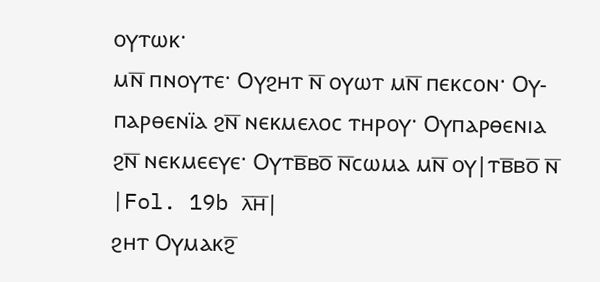ⲟⲩⲧⲱⲕ·
ⲙⲛ̅ ⲡⲛⲟⲩⲧⲉ· Ⲟⲩϩⲏⲧ ⲛ̅ ⲟⲩⲱⲧ ⲙⲛ̅ ⲡⲉⲕⲥⲟⲛ· Ⲟⲩ‐
ⲡⲁⲣⲑⲉⲛⲓ̈ⲁ ϩⲛ̅ ⲛⲉⲕⲙⲉⲗⲟⲥ ⲧⲏⲣⲟⲩ· Ⲟⲩⲡⲁⲣⲑⲉⲛⲓⲁ
ϩⲛ̅ ⲛⲉⲕⲙⲉⲉⲩⲉ· Ⲟⲩⲧⲃ̅ⲃⲟ̅ ⲛ̅ⲥⲱⲙⲁ ⲙⲛ̅ ⲟⲩ|ⲧⲃ̅ⲃⲟ̅ ⲛ̅ |Fol. 19b ⲗ̅ⲏ̅|
ϩⲏⲧ Ⲟⲩⲙⲁⲕϩ̅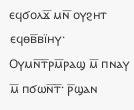ⲉϥϭⲟⲗϫ̅ ⲙⲛ̅ ⲟⲩϩⲏⲧ ⲉϥⲑⲃ̅ⲃⲓ̈ⲏⲩ·
Ⲟⲩⲙⲛ̅ⲧ̅ⲣⲙ̅ⲣⲁϣ ⲙ̅ ⲡⲛⲁⲩ ⲙ̅ ⲡϭⲱⲛ̅ⲧ̅· ⲣ̅ϣⲁⲛ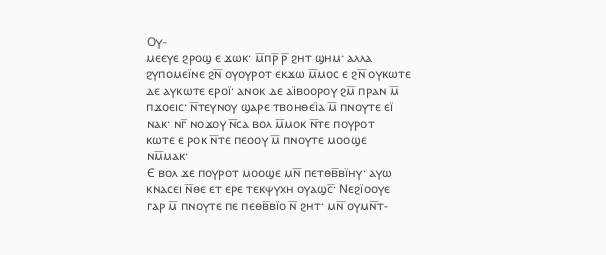Ⲟⲩ‐
ⲙⲉⲉⲩⲉ ϩⲣⲟϣ ⲉ ϫⲱⲕ· ⲙ̅ⲡⲣ̅ ⲣ̅ ϩⲏⲧ ϣⲏⲙ· ⲁⲗⲗⲁ
ϩⲩⲡⲟⲙⲉⲓ̈ⲛⲉ ϩⲛ̅ ⲟⲩⲟⲩⲣⲟⲧ ⲉⲕϫⲱ ⲙ̅ⲙⲟⲥ ⲉ ϩⲛ̅ ⲟⲩⲕⲱⲧⲉ
ⲇⲉ ⲁⲩⲕⲱⲧⲉ ⲉⲣⲟⲓ̈· ⲁⲛⲟⲕ ⲇⲉ ⲁⲓ̈ⲃⲟⲟⲣⲟⲩ ϩⲙ̅ ⲡⲣⲁⲛ ⲙ̅
ⲡϫⲟⲉⲓⲥ· ⲛ̅ⲧⲉⲩⲛⲟⲩ ϣⲁⲣⲉ ⲧⲃⲟⲏⲑⲉⲓ̈ⲁ ⲙ̅ ⲡⲛⲟⲩⲧⲉ ⲉⲓ̈
ⲛⲁⲕ· ⲛⲅ̅ ⲛⲟϫⲟⲩ ⲛ̅ⲥⲁ ⲃⲟⲗ ⲙ̅ⲙⲟⲕ ⲛ̅ⲧⲉ ⲡⲟⲩⲣⲟⲧ
ⲕⲱⲧⲉ ⲉ ⲣⲟⲕ ⲛ̅ⲧⲉ ⲡⲉⲟⲟⲩ ⲙ̅ ⲡⲛⲟⲩⲧⲉ ⲙⲟⲟϣⲉ
ⲛⲙ̅ⲙⲁⲕ·
Ⲉ ⲃⲟⲗ ϫⲉ ⲡⲟⲩⲣⲟⲧ ⲙⲟⲟϣⲉ ⲙⲛ̅ ⲡⲉⲧⲑⲃ̅ⲃⲓ̈ⲏⲩ· ⲁⲩⲱ
ⲕⲛⲁⲥⲉⲓ ⲛ̅ⲑⲉ ⲉⲧ ⲉⲣⲉ ⲧⲉⲕⲯⲩⲭⲏ ⲟⲩⲁϣⲥ̅· Ⲛⲉϩⲓ̈ⲟⲟⲩⲉ
ⲅⲁⲣ ⲙ̅ ⲡⲛⲟⲩⲧⲉ ⲡⲉ ⲡⲉⲑⲃ̅ⲃⲓ̈ⲟ ⲛ̅ ϩⲏⲧ· ⲙⲛ̅ ⲟⲩⲙⲛ̅ⲧ‐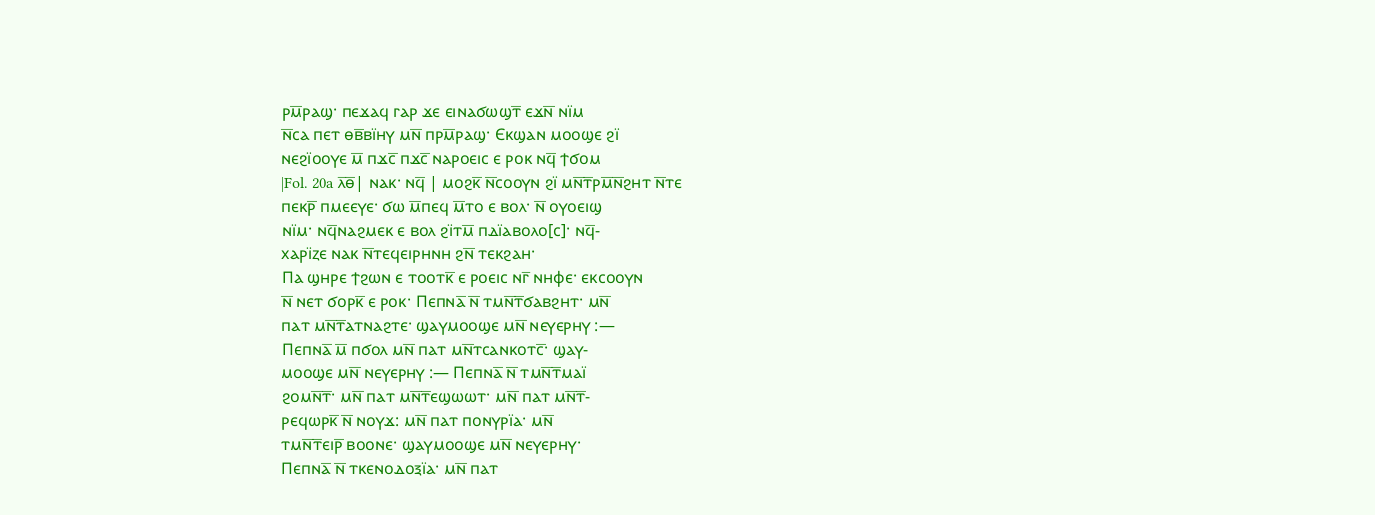ⲣⲙ̅ⲣⲁϣ· ⲡⲉϫⲁϥ ⲅⲁⲣ ϫⲉ ⲉⲓⲛⲁϭⲱϣⲧ̅ ⲉϫⲛ̅ ⲛⲓ̈ⲙ
ⲛ̅ⲥⲁ ⲡⲉⲧ ⲑⲃ̅ⲃⲓ̈ⲏⲩ ⲙⲛ̅ ⲡⲣⲙ̅ⲣⲁϣ· Ⲉⲕϣⲁⲛ ⲙⲟⲟϣⲉ ϩⲓ̈
ⲛⲉϩⲓ̈ⲟⲟⲩⲉ ⲙ̅ ⲡϫⲥ̅ ⲡϫⲥ̅ ⲛⲁⲣⲟⲉⲓⲥ ⲉ ⲣⲟⲕ ⲛϥ̅ ϯϭⲟⲙ
|Fol. 20a ⲗ̅ⲑ̅| ⲛⲁⲕ· ⲛϥ̅ | ⲙⲟϩⲕ̅ ⲛ̅ⲥⲟⲟⲩⲛ ϩⲓ̈ ⲙⲛ̅ⲧ̅ⲣⲙ̅ⲛ̅ϩⲏⲧ ⲛ̅ⲧⲉ
ⲡⲉⲕⲣ̅ ⲡⲙⲉⲉⲩⲉ· ϭⲱ ⲙ̅ⲡⲉϥ ⲙ̅ⲧⲟ ⲉ ⲃⲟⲗ· ⲛ̅ ⲟⲩⲟⲉⲓϣ
ⲛⲓ̈ⲙ· ⲛϥ̅ⲛⲁϩⲙⲉⲕ ⲉ ⲃⲟⲗ ϩⲓ̈ⲧⲙ̅ ⲡⲇⲓ̈ⲁⲃⲟⲗⲟ[ⲥ]· ⲛϥ̅‐
ⲭⲁⲣⲓ̈ⲍⲉ ⲛⲁⲕ ⲛ̅ⲧⲉϥⲉⲓⲣⲏⲛⲏ ϩⲛ̅ ⲧⲉⲕϩⲁⲏ·
Ⲡⲁ ϣⲏⲣⲉ ϯϩⲱⲛ ⲉ ⲧⲟⲟⲧⲕ̅ ⲉ ⲣⲟⲉⲓⲥ ⲛⲅ̅ ⲛⲏⲫⲉ· ⲉⲕⲥⲟⲟⲩⲛ
ⲛ̅ ⲛⲉⲧ ϭⲟⲣⲕ̅ ⲉ ⲣⲟⲕ· Ⲡⲉⲡⲛⲁ̅ ⲛ̅ ⲧⲙⲛ̅ⲧ̅ϭⲁⲃϩⲏⲧ· ⲙⲛ̅
ⲡⲁⲧ ⲙⲛ̅ⲧ̅ⲁⲧⲛⲁϩⲧⲉ· ϣⲁⲩⲙⲟⲟϣⲉ ⲙⲛ̅ ⲛⲉⲩⲉⲣⲏⲩ :—
Ⲡⲉⲡⲛⲁ̅ ⲙ̅ ⲡϭⲟⲗ ⲙⲛ̅ ⲡⲁⲧ ⲙⲛ̅ⲧⲥⲁⲛⲕⲟⲧⲥ̅· ϣⲁⲩ‐
ⲙⲟⲟϣⲉ ⲙⲛ̅ ⲛⲉⲩⲉⲣⲏⲩ :— Ⲡⲉⲡⲛⲁ̅ ⲛ̅ ⲧⲙⲛ̅ⲧ̅ⲙⲁⲓ̈
ϩⲟⲙⲛ̅ⲧ̅· ⲙⲛ̅ ⲡⲁⲧ ⲙⲛ̅ⲧ̅ⲉϣⲱⲱⲧ· ⲙⲛ̅ ⲡⲁⲧ ⲙⲛ̅ⲧ̅‐
ⲣⲉϥⲱⲣⲕ̅ ⲛ̅ ⲛⲟⲩϫ: ⲙⲛ̅ ⲡⲁⲧ ⲡⲟⲛⲩⲣⲓ̈ⲁ· ⲙⲛ̅
ⲧⲙⲛ̅ⲧ̅ⲉⲓⲣ̅ ⲃⲟⲟⲛⲉ· ϣⲁⲩⲙⲟⲟϣⲉ ⲙⲛ̅ ⲛⲉⲩⲉⲣⲏⲩ·
Ⲡⲉⲡⲛⲁ̅ ⲛ̅ ⲧⲕⲉⲛⲟⲇⲟⲝⲓ̈ⲁ· ⲙⲛ̅ ⲡⲁⲧ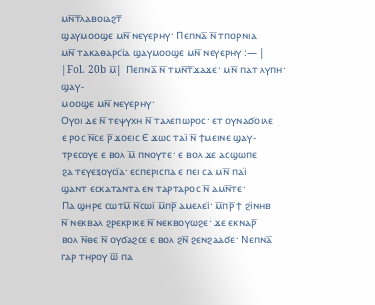ⲙⲛ̅ⲧ̅ⲗⲁⲃⲟⲓⲁϩⲧ̅
ϣⲁⲩⲙⲟⲟϣⲉ ⲙⲛ̅ ⲛⲉⲩⲉⲣⲏⲩ· Ⲡⲉⲡⲛⲁ̅ ⲛ̅ ⲧⲡⲟⲣⲛⲓⲁ
ⲙⲛ̅ ⲧⲁⲕⲁⲑⲁⲣⲥⲓ̈ⲁ ϣⲁⲩⲙⲟⲟϣⲉ ⲙⲛ̅ ⲛⲉⲩⲉⲣⲏⲩ :— |
|Fol. 20b ⲙ̅| Ⲡⲉⲡⲛⲁ̅ ⲛ̅ ⲧⲙⲛ̅ⲧ̅ϫⲁϫⲉ· ⲙⲛ̅ ⲡⲁⲧ ⲗⲩⲡⲏ· ϣⲁⲩ‐
ⲙⲟⲟϣⲉ ⲙⲛ̅ ⲛⲉⲩⲉⲣⲏⲩ·
Ⲟⲩⲟⲓ ⲇⲉ ⲛ̅ ⲧⲉⲯⲩⲭⲏ ⲛ̅ ⲧⲁⲗⲉⲡⲱⲣⲟⲥ· ⲉⲧ ⲟⲩⲛⲁϭⲟⲓⲗⲉ
ⲉ ⲣⲟⲥ ⲛ̅ⲥⲉ ⲣ̅ ϫⲟⲉⲓⲥ Ⲉ ϫⲱⲥ ⲧⲁⲓ̈ ⲛ̅ ϯⲙⲉⲓⲛⲉ ϣⲁⲩ‐
ⲧⲣⲉⲥⲟⲩⲉ ⲉ ⲃⲟⲗ ⲙ̅ ⲡⲛⲟⲩⲧⲉ· ⲉ ⲃⲟⲗ ϫⲉ ⲁⲥϣⲱⲡⲉ
ϩⲁ ⲧⲉⲩⲉⲝⲟⲩⲥⲓ̈ⲁ· ⲉⲥⲡⲉⲣⲓⲥⲡⲁ ⲉ ⲡⲉⲓ ⲥⲁ ⲙⲛ̅ ⲡⲁⲓ̈
ϣⲁⲛⲧ ⲉⲥⲕⲁⲧⲁⲛⲧⲁ ⲉⲛ ⲧⲁⲣⲧⲁⲣⲟⲥ ⲛ̅ ⲁⲙⲛ̅ⲧⲉ·
Ⲡⲁ ϣⲏⲣⲉ ⲥⲱⲧⲙ̅ ⲛ̅ⲥⲱⲓ̈ ⲙ̅ⲡⲣ̅ ⲁⲙⲉⲗⲉⲓ̈· ⲙ̅ⲡⲣ̅ ϯ ϩⲓ̈ⲛⲏⲃ
ⲛ̅ ⲛⲉⲕⲃⲁⲗ ϩⲣⲉⲕⲣⲓⲕⲉ ⲛ̅ ⲛⲉⲕⲃⲟⲩⲱϩⲉ· ϫⲉ ⲉⲕⲛⲁⲣ̅
ⲃⲟⲗ ⲛ̅ⲑⲉ ⲛ̅ ⲟⲩϭⲁϩⲥⲉ ⲉ ⲃⲟⲗ ϩⲛ̅ ϩⲉⲛϩⲁⲁϭⲉ· Ⲛⲉⲡⲛⲁ̅
ⲅⲁⲣ ⲧⲏⲣⲟⲩ ⲱ̅ ⲡⲁ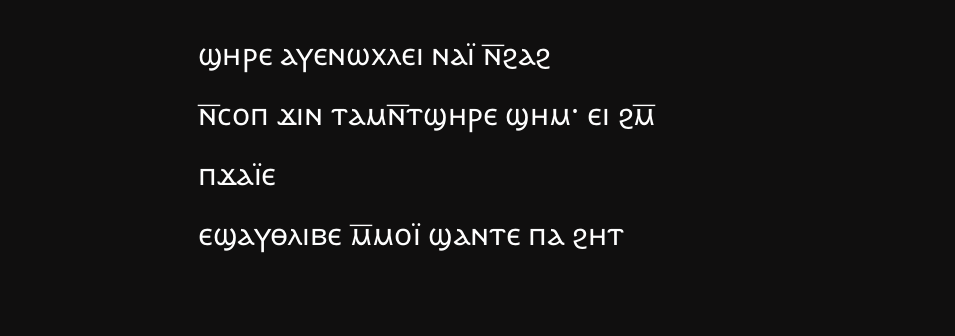ϣⲏⲣⲉ ⲁⲩⲉⲛⲱⲭⲗⲉⲓ ⲛⲁⲓ̈ ⲛ̅ϩⲁϩ
ⲛ̅ⲥⲟⲡ ϫⲓⲛ ⲧⲁⲙⲛ̅ⲧϣⲏⲣⲉ ϣⲏⲙ· ⲉⲓ ϩⲙ̅ ⲡϫⲁⲓ̈ⲉ
ⲉϣⲁⲩⲑⲗⲓⲃⲉ ⲙ̅ⲙⲟⲓ̈ ϣⲁⲛⲧⲉ ⲡⲁ ϩⲏⲧ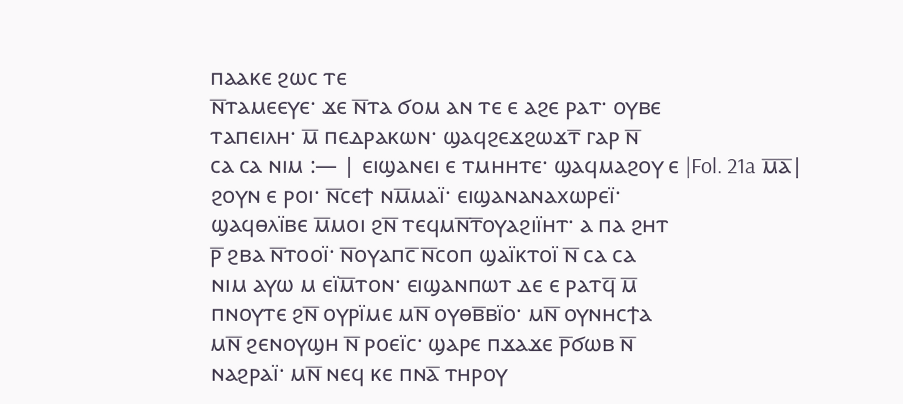ⲡⲁⲁⲕⲉ ϩⲱⲥ ⲧⲉ
ⲛ̅ⲧⲁⲙⲉⲉⲩⲉ· ϫⲉ ⲛ̅ⲧⲁ ϭⲟⲙ ⲁⲛ ⲧⲉ ⲉ ⲁϩⲉ ⲣⲁⲧ· ⲟⲩⲃⲉ
ⲧⲁⲡⲉⲓⲗⲏ· ⲙ̅ ⲡⲉⲇⲣⲁⲕⲱⲛ· ϣⲁϥϩⲉϫϩⲱϫⲧ̅ ⲅⲁⲣ ⲛ̅
ⲥⲁ ⲥⲁ ⲛⲓⲙ :— | ⲉⲓϣⲁⲛⲉⲓ ⲉ ⲧⲙⲏⲏⲧⲉ· ϣⲁϥⲙⲁϩⲟⲩ ⲉ |Fol. 21a ⲙ̅ⲁ̅|
ϩⲟⲩⲛ ⲉ ⲣⲟⲓ· ⲛ̅ⲥⲉϯ ⲛⲙ̅ⲙⲁⲓ̈· ⲉⲓϣⲁⲛⲁⲛⲁⲭⲱⲣⲉⲓ̈·
ϣⲁϥⲑⲗⲓ̈ⲃⲉ ⲙ̅ⲙⲟⲓ ϩⲛ̅ ⲧⲉϥⲙⲛ̅ⲧ̅ⲟⲩⲁϩⲓⲓ̈ⲏⲧ· ⲁ ⲡⲁ ϩⲏⲧ
ⲣ̅ ϩⲃⲁ ⲛ̅ⲧⲟⲟⲓ̈· ⲛ̅ⲟⲩⲁⲡⲥ̅ ⲛ̅ⲥⲟⲡ ϣⲁⲓ̈ⲕⲧⲟⲓ̈ ⲛ̅ ⲥⲁ ⲥⲁ
ⲛⲓⲙ ⲁⲩⲱ ⲙ ⲉⲓ̈ⲙ̅ⲧⲟⲛ· ⲉⲓϣⲁⲛⲡⲱⲧ ⲇⲉ ⲉ ⲣⲁⲧϥ̅ ⲙ̅
ⲡⲛⲟⲩⲧⲉ ϩⲛ̅ ⲟⲩⲣⲓ̈ⲙⲉ ⲙⲛ̅ ⲟⲩⲑⲃ̅ⲃⲓ̈ⲟ· ⲙⲛ̅ ⲟⲩⲛⲏⲥϯⲁ
ⲙⲛ̅ ϩⲉⲛⲟⲩϣⲏ ⲛ̅ ⲣⲟⲉⲓ̈ⲥ· ϣⲁⲣⲉ ⲡϫⲁϫⲉ ⲣ̅ϭⲱⲃ ⲛ̅
ⲛⲁϩⲣⲁⲓ̈· ⲙⲛ̅ ⲛⲉϥ ⲕⲉ ⲡⲛⲁ̅ ⲧⲏⲣⲟⲩ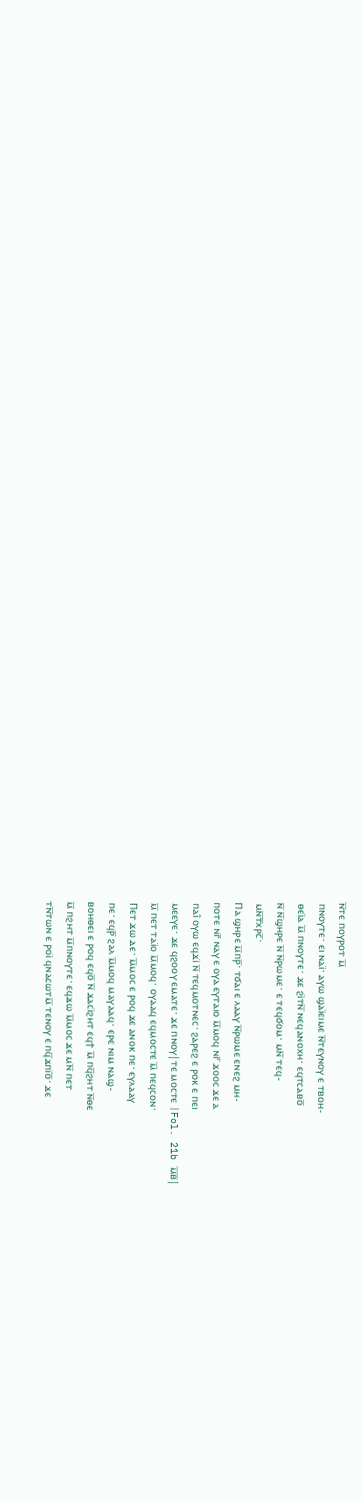ⲛ̅ⲧⲉ ⲡⲟⲩⲣⲟⲧ ⲙ̅
ⲡⲛⲟⲩⲧⲉ· ⲉⲓ ⲛⲁⲓ̈· ⲁⲩⲱ ϣⲁⲓ̈ⲉⲓⲙⲉ ⲛ̅ⲧⲉⲩⲛⲟⲩ ⲉ ⲧⲃⲟⲏ‐
ⲑⲉⲓ̈ⲁ ⲙ̅ ⲡⲛⲟⲩⲧⲉ· ϫⲉ ϩⲓ̈ⲧⲛ̅ ⲛⲉϥⲁⲛⲟⲭⲏ· ⲉϥⲧⲥⲁⲃⲟ̅
ⲛ̅ ⲛ̅ϣⲏⲣⲉ ⲛ̅ ⲛ̅ⲣⲱⲙⲉ· ⲉ ⲧⲉϥϭⲟⲙ· ⲙⲛ̅ ⲧⲉϥ‐
ⲙⲛ̅ⲧ̅ⲭⲣⲥ̅·
Ⲡⲁ ϣⲏⲣⲉ ⲙ̅ⲡⲣ̅· ⲧϭⲁⲓ ⲉ ⲗⲁⲁⲩ ⲛ̅ⲣⲱⲙⲉ ⲉⲛⲉϩ ⲙⲏ‐
ⲡⲟⲧⲉ ⲛⲅ̅ ⲛⲁⲩ ⲉ ⲟⲩⲁ ⲉⲩⲧⲁⲓⲟ ⲙ̅ⲙⲟϥ ⲛⲅ̅ ϫⲟⲟⲥ ϫⲉ ⲁ
ⲡⲁⲓ̂ ⲟⲩⲱ ⲉϥϫⲓ̈ ⲛ̅ ⲧⲉϥⲙⲟⲧⲛⲉⲥ· ϩⲁⲣⲉϩ ⲉ ⲣⲟⲕ ⲉ ⲡⲉⲓ
ⲙⲉⲉⲩⲉ· ϫⲉ ϥϩⲟⲟⲩ ⲉⲙⲁⲧⲉ· ϫⲉ ⲡⲛⲟⲩ|ⲧⲉ ⲙⲟⲥⲧⲉ |Fol. 21b ⲙ̅ⲃ̅|
ⲙ̅ ⲡⲉⲧ ⲧⲁⲓ̈ⲟ ⲙ̅ⲙⲟϥ· ⲟⲩⲁⲁϥ ⲉϥⲙⲟⲥⲧⲉ ⲙ̅ ⲡⲉϥⲥⲟⲛ·
Ⲡⲉⲧ ϫⲱ ⲇⲉ· ⲙ̅ⲙⲟⲥ ⲉ ⲣⲟϥ ϫⲉ ⲁⲛⲟⲕ ⲡⲉ· ⲉⲩⲗⲁⲁⲩ
ⲡⲉ· ⲉϥⲣ̅ ϩⲁⲗ ⲙ̅ⲙⲟϥ ⲙⲁⲩⲁⲁϥ· ⲉⲣⲉ ⲛⲓⲙ ⲛⲁϣ‐
ⲃⲟⲏⲑⲉⲓ ⲉ ⲣⲟϥ ⲉϥⲟ̅ ⲛ̅ ϫⲁⲥⲓ̈ϩⲏⲧ ⲉϥϯ ⲙ̅ ⲡϥ̅ϩⲏⲧ ⲛ̅ⲑⲉ
ⲙ̅ ⲡϩⲏⲧ ⲙ̅ⲡⲛⲟⲩⲧⲉ· ⲉϥϫⲱ ⲙ̅ⲙⲟⲥ ϫⲉ ⲙⲛ̅ ⲡⲉⲧ
ⲧⲛ̅ⲧⲱⲛ ⲉ ⲣⲟⲓ̈ ϥⲛⲁⲥⲱⲧⲙ̅ ⲧⲉⲛⲟⲩ ⲉ ⲡϥ̅ϫⲡⲓ̈ⲟ̅· ϫⲉ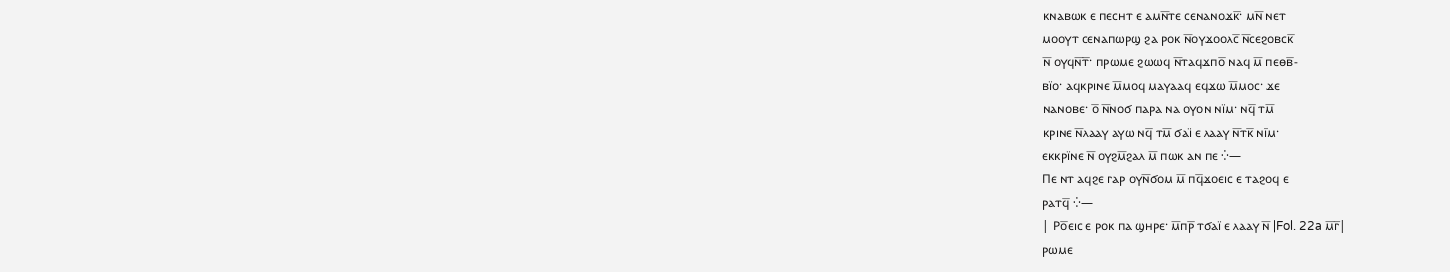ⲕⲛⲁⲃⲱⲕ ⲉ ⲡⲉⲥⲏⲧ ⲉ ⲁⲙⲛ̅ⲧⲉ ⲥⲉⲛⲁⲛⲟϫⲕ̅· ⲙⲛ̅ ⲛⲉⲧ
ⲙⲟⲟⲩⲧ ⲥⲉⲛⲁⲡⲱⲣϣ ϩⲁ ⲣⲟⲕ ⲛ̅ⲟⲩϫⲟⲟⲗⲥ̅ ⲛ̅ⲥⲉϩⲟⲃⲥⲕ̅
ⲛ̅ ⲟⲩϥⲛ̅ⲧ̅· ⲡⲣⲱⲙⲉ ϩⲱⲱϥ ⲛ̅ⲧⲁϥϫⲡⲟ̅ ⲛⲁϥ ⲙ̅ ⲡⲉⲑⲃ̅‐
ⲃⲓ̈ⲟ· ⲁϥⲕⲣⲓⲛⲉ ⲙ̅ⲙⲟϥ ⲙⲁⲩⲁⲁϥ ⲉϥϫⲱ ⲙ̅ⲙⲟⲥ· ϫⲉ
ⲛⲁⲛⲟⲃⲉ· ⲟ̅ ⲛ̅ⲛⲟϭ ⲡⲁⲣⲁ ⲛⲁ ⲟⲩⲟⲛ ⲛⲓ̈ⲙ· ⲛϥ̅ ⲧⲙ̅
ⲕⲣⲓⲛⲉ ⲛ̅ⲗⲁⲁⲩ ⲁⲩⲱ ⲛϥ̅ ⲧⲙ̅ ϭⲁⲓ̈ ⲉ ⲗⲁⲁⲩ ⲛ̅ⲧⲕ̅ ⲛⲓ̅ⲙ·
ⲉⲕⲕⲣⲓ̈ⲛⲉ ⲛ̅ ⲟⲩϩⲙ̅ϩⲁⲗ ⲙ̅ ⲡⲱⲕ ⲁⲛ ⲡⲉ ⁛—
Ⲡⲉ ⲛⲧ ⲁϥϩⲉ ⲅⲁⲣ ⲟⲩⲛ̅ϭⲟⲙ ⲙ̅ ⲡϥ̅ϫⲟⲉⲓⲥ ⲉ ⲧⲁϩⲟϥ ⲉ
ⲣⲁⲧϥ̅ ⁛—
| Ⲣⲟ̅ⲉⲓⲥ ⲉ ⲣⲟⲕ ⲡⲁ ϣⲏⲣⲉ· ⲙ̅ⲡⲣ̅ ⲧϭⲁⲓ̈ ⲉ ⲗⲁⲁⲩ ⲛ̅ |Fol. 22a ⲙ̅ⲅ̅|
ⲣⲱⲙⲉ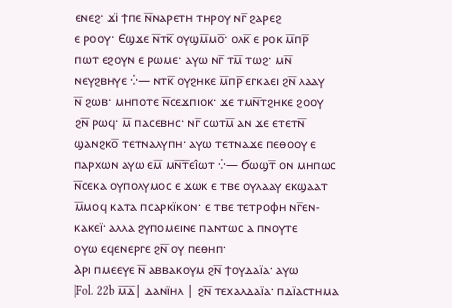ⲉⲛⲉϩ· ϫⲓ̈ ϯⲡⲉ ⲛ̅ⲛⲁⲣⲉⲧⲏ ⲧⲏⲣⲟⲩ ⲛⲅ̅ ϩⲁⲣⲉϩ
ⲉ ⲣⲟⲟⲩ· Ⲉϣϫⲉ ⲛ̅ⲧⲕ̅ ⲟⲩϣⲙ̅ⲙⲟ̅· ⲟⲗⲕ̅ ⲉ ⲣⲟⲕ ⲙ̅ⲡⲣ̅
ⲡⲱⲧ ⲉϩⲟⲩⲛ ⲉ ⲣⲱⲙⲉ· ⲁⲩⲱ ⲛⲅ̅ ⲧⲙ̅ ⲧⲱϩ· ⲙⲛ̅
ⲛⲉⲩϩⲃⲏⲩⲉ ⁛— ⲛⲧⲕ̅ ⲟⲩϩⲏⲕⲉ ⲙ̅ⲡⲣ̅ ⲉⲅⲕⲁⲉⲓ ϩⲛ̅ ⲗⲁⲁⲩ
ⲛ̅ ϩⲱⲃ· ⲙⲏⲡⲟⲧⲉ ⲛ̅ⲥⲉϫⲡⲓⲟⲕ· ϫⲉ ⲧⲙⲛ̅ⲧϩⲏⲕⲉ ϩⲟⲟⲩ
ϩⲛ̅ ⲣⲱϥ· ⲙ̅ ⲡⲁⲥⲉⲃⲏⲥ· ⲛⲅ̅ ⲥⲱⲧⲙ̅ ⲁⲛ ϫⲉ ⲉⲧⲉⲧⲛ̅
ϣⲁⲛϩⲕⲟ̅ ⲧⲉⲧⲛⲁⲗⲩⲡⲏ· ⲁⲩⲱ ⲧⲉⲧⲛⲁϫⲉ ⲡⲉⲑⲟⲟⲩ ⲉ
ⲡⲁⲣⲭⲱⲛ ⲁⲩⲱ ⲉⲙ̅ ⲙⲛ̅ⲧ̅ⲉⲓ̂ⲱⲧ ⁛— Ϭⲱϣⲧ̅ ⲟⲛ ⲙⲏⲡⲱⲥ
ⲛ̅ⲥⲉⲕⲁ ⲟⲩⲡⲟⲗⲩⲙⲟⲥ ⲉ ϫⲱⲕ ⲉ ⲧⲃⲉ ⲟⲩⲗⲁⲁⲩ ⲉⲕϣⲁⲁⲧ
ⲙ̅ⲙⲟϥ ⲕⲁⲧⲁ ⲡⲥⲁⲣⲕⲓ̈ⲕⲟⲛ· ⲉ ⲧⲃⲉ ⲧⲉⲧⲣⲟⲫⲏ ⲛⲅ̅ⲉⲛ‐
ⲕⲁⲕⲉⲓ̈· ⲁⲗⲗⲁ ϩⲩⲡⲟⲙⲉⲓⲛⲉ ⲡⲁⲛⲧⲱⲥ ⲁ ⲡⲛⲟⲩⲧⲉ
ⲟⲩⲱ ⲉϥⲉⲛⲉⲣⲅⲉ ϩⲛ̅ ⲟⲩ ⲡⲉⲑⲏⲡ·
Ⲁⲣⲓ ⲡⲙⲉⲉⲩⲉ ⲛ̅ ⲁⲃⲃⲁⲕⲟⲩⲙ ϩⲛ̅ ϯⲟⲩⲇⲁⲓ̈ⲁ· ⲁⲩⲱ
|Fol. 22b ⲙ̅ⲇ̅| ⲇⲁⲛⲓ̈ⲏⲗ | ϩⲛ̅ ⲧⲉⲭⲁⲗⲇⲁⲓ̈ⲁ· ⲡⲇⲓ̈ⲁⲥⲧⲏⲙⲁ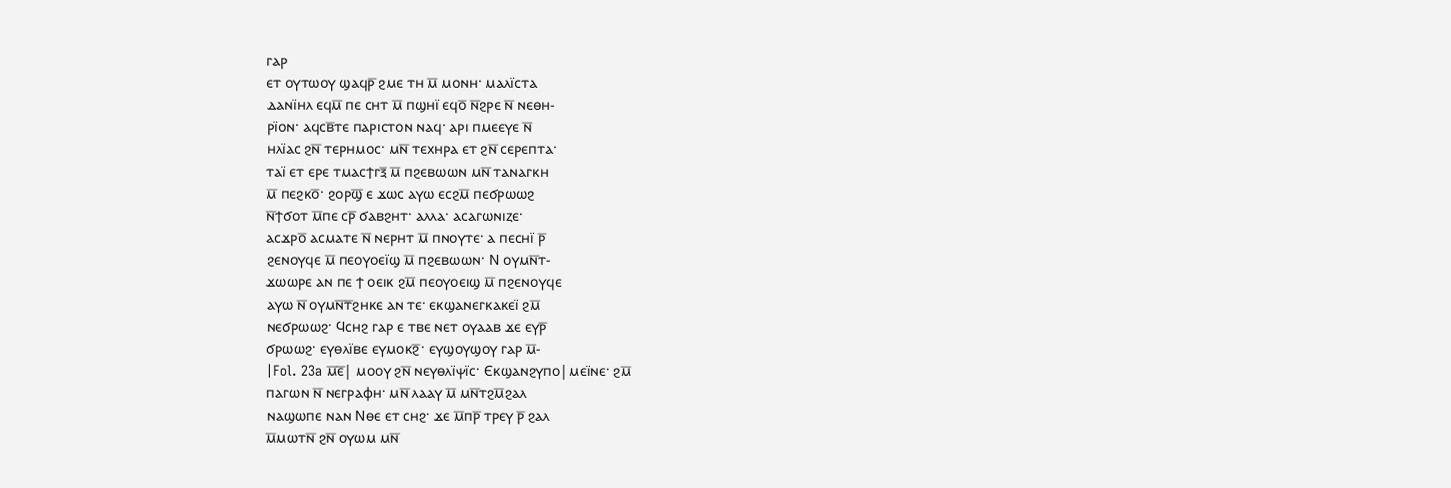ⲅⲁⲣ
ⲉⲧ ⲟⲩⲧⲱⲟⲩ ϣⲁϥⲣ̅ ϩⲙⲉ ⲧⲏ ⲙ̅ ⲙⲟⲛⲏ· ⲙⲁⲗⲓ̈ⲥⲧⲁ
ⲇⲁⲛⲓ̈ⲏⲗ ⲉϥⲙ̅ ⲡⲉ ⲥⲏⲧ ⲙ̅ ⲡϣⲏⲓ̈ ⲉϥⲟ̅ ⲛ̅ϩⲣⲉ ⲛ̅ ⲛⲉⲑⲏ‐
ⲣⲓ̈ⲟⲛ· ⲁϥⲥⲃ̅ⲧⲉ ⲡⲁⲣⲓⲥⲧⲟⲛ ⲛⲁϥ· ⲁⲣⲓ ⲡⲙⲉⲉⲩⲉ ⲛ̅
ⲏⲗⲓ̈ⲁⲥ ϩⲛ̅ ⲧⲉⲣⲏⲙⲟⲥ· ⲙⲛ̅ ⲧⲉⲭⲏⲣⲁ ⲉⲧ ϩⲛ̅ ⲥⲉⲣⲉⲡⲧⲁ·
ⲧⲁⲓ̈ ⲉⲧ ⲉⲣⲉ ⲧⲙⲁⲥϯⲅⲝ̅ ⲙ̅ ⲡϩⲉⲃⲱⲱⲛ ⲙⲛ̅ ⲧⲁⲛⲁⲅⲕⲏ
ⲙ̅ ⲡⲉϩⲕⲟ̅· ϩⲟⲣϣ̅ ⲉ ϫⲱⲥ ⲁⲩⲱ ⲉⲥϩⲙ̅ ⲡⲉϭⲣⲱⲱϩ
ⲛ̅ϯϭⲟⲧ ⲙ̅ⲡⲉ ⲥⲣ̅ ϭⲁⲃϩⲏⲧ· ⲁⲗⲗⲁ· ⲁⲥⲁⲅⲱⲛⲓⲍⲉ·
ⲁⲥϫⲣⲟ̅ ⲁⲥⲙⲁⲧⲉ ⲛ̅ ⲛⲉⲣⲏⲧ ⲙ̅ ⲡⲛⲟⲩⲧⲉ· ⲁ ⲡⲉⲥⲏⲓ̈ ⲣ̅
ϩⲉⲛⲟⲩϥⲉ ⲙ̅ ⲡⲉⲟⲩⲟⲉⲓ̈ϣ ⲙ̅ ⲡϩⲉⲃⲱⲱⲛ· Ⲛ ⲟⲩⲙⲛ̅ⲧ‐
ϫⲱⲱⲣⲉ ⲁⲛ ⲡⲉ ϯ ⲟⲉⲓⲕ ϩⲙ̅ ⲡⲉⲟⲩⲟⲉⲓϣ ⲙ̅ ⲡϩⲉⲛⲟⲩϥⲉ
ⲁⲩⲱ ⲛ̅ ⲟⲩⲙⲛ̅ⲧ̅ϩⲏⲕⲉ ⲁⲛ ⲧⲉ· ⲉⲕϣⲁⲛⲉⲅⲕⲁⲕⲉⲓ̈ ϩⲙ̅
ⲛⲉϭⲣⲱⲱϩ· Ϥⲥⲏϩ ⲅⲁⲣ ⲉ ⲧⲃⲉ ⲛⲉⲧ ⲟⲩⲁⲁⲃ ϫⲉ ⲉⲩⲣ̅
ϭⲣⲱⲱϩ· ⲉⲩⲑⲗⲓ̈ⲃⲉ ⲉⲩⲙⲟⲕϩ̅· ⲉⲩϣⲟⲩϣⲟⲩ ⲅⲁⲣ ⲙ̅‐
|Fol. 23a ⲙ̅ⲉ̅| ⲙⲟⲟⲩ ϩⲛ̅ ⲛⲉⲩⲑⲗⲓ̈ⲯⲓ̈ⲥ· Ⲉⲕϣⲁⲛϩⲩⲡⲟ|ⲙⲉⲓ̈ⲛⲉ· ϩⲙ̅
ⲡⲁⲅⲱⲛ ⲛ̅ ⲛⲉⲅⲣⲁⲫⲏ· ⲙⲛ̅ ⲗⲁⲁⲩ ⲙ̅ ⲙⲛ̅ⲧϩⲙ̅ϩⲁⲗ
ⲛⲁϣⲱⲡⲉ ⲛⲁⲛ Ⲛⲑⲉ ⲉⲧ ⲥⲏϩ· ϫⲉ ⲙ̅ⲡⲣ̅ ⲧⲣⲉⲩ ⲣ̅ ϩⲁⲗ
ⲙ̅ⲙⲱⲧⲛ̅ ϩⲛ̅ ⲟⲩⲱⲙ ⲙⲛ̅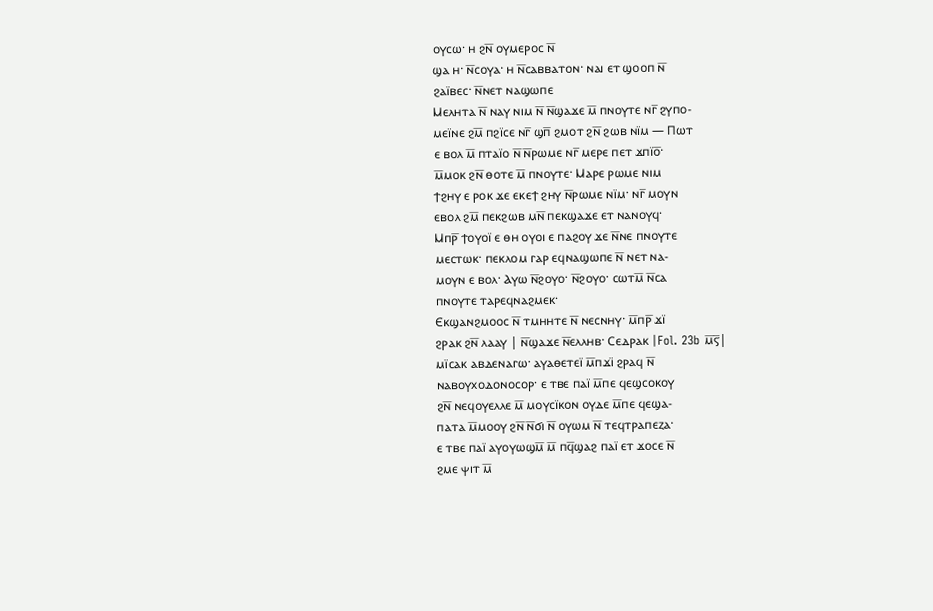ⲟⲩⲥⲱ· ⲏ ϩⲛ̅ ⲟⲩⲙⲉⲣⲟⲥ ⲛ̅
ϣⲁ ⲏ· ⲛ̅ⲥⲟⲩⲁ· ⲏ ⲛ̅ⲥⲁⲃⲃⲁⲧⲟⲛ· ⲛⲁⲓ ⲉⲧ ϣⲟⲟⲡ ⲛ̅
ϩⲁⲓ̈ⲃⲉⲥ· ⲛ̅ⲛⲉⲧ ⲛⲁϣⲱⲡⲉ
Ⲙⲉⲗⲏⲧⲁ ⲛ̅ ⲛⲁⲩ ⲛⲓⲙ ⲛ̅ ⲛ̅ϣⲁϫⲉ ⲙ̅ ⲡⲛⲟⲩⲧⲉ ⲛⲅ̅ ϩⲩⲡⲟ‐
ⲙⲉⲓ̈ⲛⲉ ϩⲙ̅ ⲡϩⲓ̈ⲥⲉ ⲛⲅ̅ ϣⲡ̅ ϩⲙⲟⲧ ϩⲛ̅ ϩⲱⲃ ⲛⲓ̈ⲙ — Ⲡⲱⲧ
ⲉ ⲃⲟⲗ ⲙ̅ ⲡⲧⲁⲓ̈ⲟ ⲛ̅ ⲛ̅ⲣⲱⲙⲉ ⲛⲅ̅ ⲙⲉⲣⲉ ⲡⲉⲧ ϫⲡⲓ̈ⲟ̅·
ⲙ̅ⲙⲟⲕ ϩⲛ̅ ⲑⲟⲧⲉ ⲙ̅ ⲡⲛⲟⲩⲧⲉ· Ⲙⲁⲣⲉ ⲣⲱⲙⲉ ⲛⲓⲙ
ϯϩⲏⲩ ⲉ ⲣⲟⲕ ϫⲉ ⲉⲕⲉϯ ϩⲏⲩ ⲛ̅ⲣⲱⲙⲉ ⲛⲓ̈ⲙ· ⲛⲅ̅ ⲙⲟⲩⲛ
ⲉⲃⲟⲗ ϩⲙ̅ ⲡⲉⲕϩⲱⲃ ⲙⲛ̅ ⲡⲉⲕϣⲁϫⲉ ⲉⲧ ⲛⲁⲛⲟⲩϥ·
Ⲙⲡⲣ̅ ϯⲟⲩⲟⲓ̈ ⲉ ⲑⲏ ⲟⲩⲟⲓ ⲉ ⲡⲁϩⲟⲩ ϫⲉ ⲛ̅ⲛⲉ ⲡⲛⲟⲩⲧⲉ
ⲙⲉⲥⲧⲱⲕ· ⲡⲉⲕⲗⲟⲙ ⲅⲁⲣ ⲉϥⲛⲁϣⲱⲡⲉ ⲛ̅ ⲛⲉⲧ ⲛⲁ‐
ⲙⲟⲩⲛ ⲉ ⲃⲟⲗ· Ⲁⲩⲱ ⲛ̅ϩⲟⲩⲟ· ⲛ̅ϩⲟⲩⲟ· ⲥⲱⲧⲙ̅ ⲛ̅ⲥⲁ
ⲡⲛⲟⲩⲧⲉ ⲧⲁⲣⲉϥⲛⲁϩⲙⲉⲕ·
Ⲉⲕϣⲁⲛϩⲙⲟⲟⲥ ⲛ̅ ⲧⲙⲏⲏⲧⲉ ⲛ̅ ⲛⲉⲥⲛⲏⲩ· ⲙ̅ⲡⲣ̅ ϫⲓ̈
ϩⲣⲁⲕ ϩⲛ̅ ⲗⲁⲁⲩ | ⲛ̅ϣⲁϫⲉ ⲛ̅ⲉⲗⲗⲏⲃ· Ⲥⲉⲇⲣⲁⲕ |Fol. 23b ⲙ̅ⲋ̅|
ⲙⲓ̈ⲥⲁⲕ ⲁⲃⲇⲉⲛⲁⲅⲱ· ⲁⲩⲁⲑⲉⲧⲉⲓ̈ ⲙ̅ⲡϫⲓ̈ ϩⲣⲁϥ ⲛ̅
ⲛⲁⲃⲟⲩⲭⲟⲇⲟⲛⲟⲥⲟⲣ· ⲉ ⲧⲃⲉ ⲡⲁⲓ̈ ⲙ̅ⲡⲉ ϥⲉϣⲥⲟⲕⲟⲩ
ϩⲛ̅ ⲛⲉϥⲟⲩⲉⲗⲗⲉ ⲙ̅ ⲙⲟⲩⲥⲓ̈ⲕⲟⲛ ⲟⲩⲇⲉ ⲙ̅ⲡⲉ ϥⲉϣⲁ‐
ⲡⲁⲧⲁ ⲙ̅ⲙⲟⲟⲩ ϩⲛ̅ ⲛ̅ϭⲓ ⲛ̅ ⲟⲩⲱⲙ ⲛ̅ ⲧⲉϥⲧⲣⲁⲡⲉⲍⲁ·
ⲉ ⲧⲃⲉ ⲡⲁⲓ̈ ⲁⲩⲟⲩⲱϣⲙ̅ ⲙ̅ ⲡϥ̅ϣⲁϩ ⲡⲁⲓ̈ ⲉⲧ ϫⲟⲥⲉ ⲛ̅
ϩⲙⲉ ⲯⲓⲧ ⲙ̅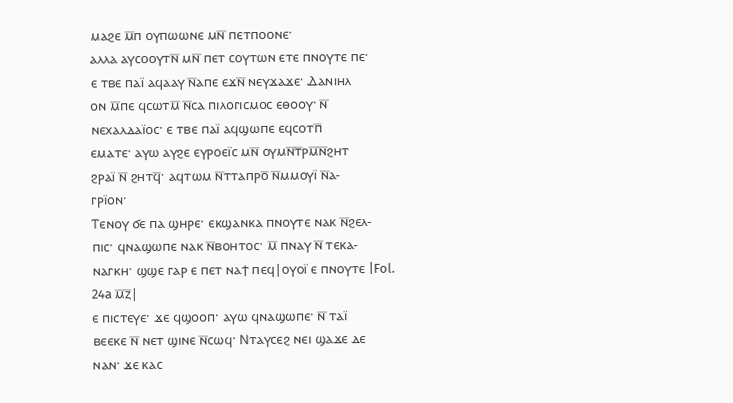ⲙⲁϩⲉ ⲙ̅ⲡ ⲟⲩⲡⲱⲱⲛⲉ ⲙⲛ̅ ⲡⲉⲧⲡⲟⲟⲛⲉ·
ⲁⲗⲗⲁ ⲁⲩⲥⲟⲟⲩⲧⲛ̅ ⲙⲛ̅ ⲡⲉⲧ ⲥⲟⲩⲧⲱⲛ ⲉⲧⲉ ⲡⲛⲟⲩⲧⲉ ⲡⲉ·
ⲉ ⲧⲃⲉ ⲡⲁⲓ̈ ⲁϥⲁⲁⲩ ⲛ̅ⲁⲡⲉ ⲉϫⲛ̅ ⲛⲉⲩϫⲁϫⲉ· Ⲇⲁⲛⲓⲏⲗ
ⲟⲛ ⲙ̅ⲡⲉ ϥⲥⲱⲧⲙ̅ ⲛ̅ⲥⲁ ⲡⲓⲗⲟⲅⲓⲥⲙⲟⲥ ⲉⲑⲟⲟⲩ· ⲛ̅
ⲛⲉⲭⲁⲗⲇⲁⲓ̈ⲟⲥ· ⲉ ⲧⲃⲉ ⲡⲁⲓ̈ ⲁϥϣⲱⲡⲉ ⲉϥⲥⲟⲧⲡ̅
ⲉⲙⲁⲧⲉ· ⲁⲩⲱ ⲁⲩϩⲉ ⲉⲩⲣⲟⲉⲓ̈ⲥ ⲙⲛ̅ ⲟⲩⲙⲛ̅ⲧ̅ⲣⲙ̅ⲛ̅ϩⲏⲧ
ϩⲣⲁⲓ̈ ⲛ̅ ϩⲏⲧϥ̅· ⲁϥⲧⲱⲙ ⲛ̅ⲧⲧⲁⲡⲣⲟ̅ ⲛ̅ⲙⲙⲟⲩⲓ̈ ⲛ̅ⲁ‐
ⲅⲣⲓ̈ⲟⲛ·
Ⲧⲉⲛⲟⲩ ϭⲉ ⲡⲁ ϣⲏⲣⲉ· ⲉⲕϣⲁⲛⲕⲁ ⲡⲛⲟⲩⲧⲉ ⲛⲁⲕ ⲛ̅ϩⲉⲗ‐
ⲡⲓⲥ· ϥⲛⲁϣⲱⲡⲉ ⲛⲁⲕ ⲛ̅ⲃⲟⲏⲧⲟⲥ· ⲙ̅ ⲡⲛⲁⲩ ⲛ̅ ⲧⲉⲕⲁ‐
ⲛⲁⲅⲕⲏ· ϣϣⲉ ⲅⲁⲣ ⲉ ⲡⲉⲧ ⲛⲁϯ ⲡⲉϥ|ⲟⲩⲟⲓ̈ ⲉ ⲡⲛⲟⲩⲧⲉ |Fol. 24a ⲙ̅ⲍ̅|
ⲉ ⲡⲓⲥⲧⲉⲩⲉ· ϫⲉ ϥϣⲟⲟⲡ· ⲁⲩⲱ ϥⲛⲁϣⲱⲡⲉ· ⲛ̅ ⲧⲁⲓ̈
ⲃⲉⲉⲕⲉ ⲛ̅ ⲛⲉⲧ ϣⲓⲛⲉ ⲛ̅ⲥⲱϥ· Ⲛⲧⲁⲩⲥⲉϩ ⲛⲉⲓ ϣⲁϫⲉ ⲇⲉ
ⲛⲁⲛ· ϫⲉ ⲕⲁⲥ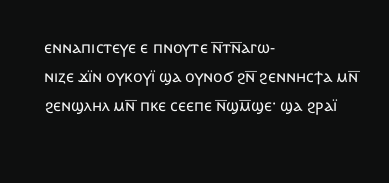ⲉⲛⲛⲁⲡⲓⲥⲧⲉⲩⲉ ⲉ ⲡⲛⲟⲩⲧⲉ ⲛ̅ⲧⲛ̅ⲁⲅⲱ‐
ⲛⲓⲍⲉ ϫⲓ̈ⲛ ⲟⲩⲕⲟⲩⲓ̈ ϣⲁ ⲟⲩⲛⲟϭ ϩⲛ̅ ϩⲉⲛⲛⲏⲥϯⲁ ⲙⲛ̅
ϩⲉⲛϣⲗⲏⲗ ⲙⲛ̅ ⲡⲕⲉ ⲥⲉⲉⲡⲉ ⲛ̅ϣⲙ̅ϣⲉ· ϣⲁ ϩⲣⲁⲓ̈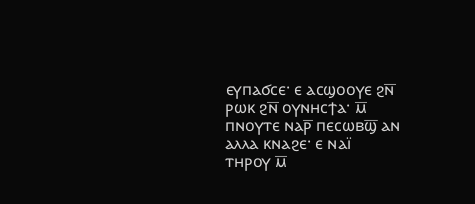ⲉⲩⲡⲁϭⲥⲉ· ⲉ ⲁⲥϣⲟⲟⲩⲉ ϩⲛ̅ ⲣⲱⲕ ϩⲛ̅ ⲟⲩⲛⲏⲥϯⲁ· ⲙ̅
ⲡⲛⲟⲩⲧⲉ ⲛⲁⲣ̅ ⲡⲉⲥⲱⲃϣ̅ ⲁⲛ ⲁⲗⲗⲁ ⲕⲛⲁϩⲉ· ⲉ ⲛⲁⲓ̈
ⲧⲏⲣⲟⲩ ⲙ̅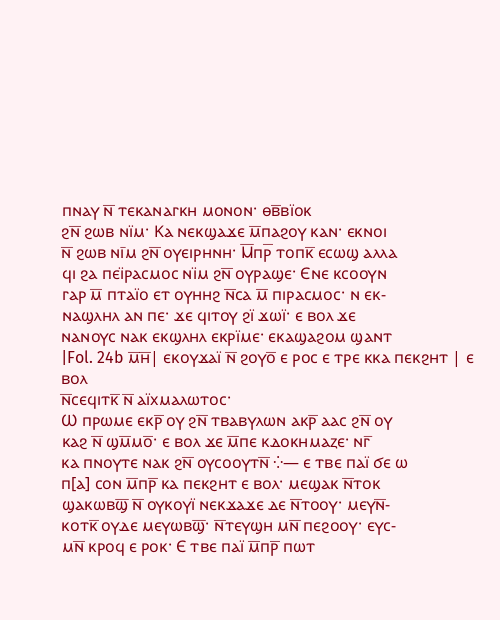ⲡⲛⲁⲩ ⲛ̅ ⲧⲉⲕⲁⲛⲁⲅⲕⲏ ⲙⲟⲛⲟⲛ· ⲑⲃ̅ⲃⲓ̈ⲟⲕ
ϩⲛ̅ ϩⲱⲃ ⲛⲓ̈ⲙ· Ⲕⲁ ⲛⲉⲕϣⲁϫⲉ ⲙ̅ⲡⲁϩⲟⲩ ⲕⲁⲛ· ⲉⲕⲛⲟⲓ
ⲛ̅ ϩⲱⲃ ⲛⲓ̅ⲙ ϩⲛ̅ ⲟⲩⲉⲓⲣⲏⲛⲏ· Ⲙ̅ⲡⲣ̅ ⲧⲟⲡⲕ̅ ⲉⲥⲱϣ ⲁⲗⲗⲁ
ϥⲓ ϩⲁ ⲡⲉⲓ̈ⲣⲁⲥⲙⲟⲥ ⲛⲓ̈ⲙ ϩⲛ̅ ⲟⲩⲣⲁϣⲉ· Ⲉⲛⲉ ⲕⲥⲟⲟⲩⲛ
ⲅⲁⲣ ⲙ̅ ⲡⲧⲁⲓ̈ⲟ ⲉⲧ ⲟⲩⲏⲏϩ ⲛ̅ⲥⲁ ⲙ̅ ⲡⲓⲣⲁⲥⲙⲟⲥ· ⲛ ⲉⲕ‐
ⲛⲁϣⲗⲏⲗ ⲁⲛ ⲡⲉ· ϫⲉ ϥⲓⲧⲟⲩ ϩⲓ̈ ϫⲱⲓ̈· ⲉ ⲃⲟⲗ ϫⲉ
ⲛⲁⲛⲟⲩⲥ ⲛⲁⲕ ⲉⲕϣⲗⲏⲗ ⲉⲕⲣⲓ̈ⲙⲉ· ⲉⲕⲁϣⲁϩⲟⲙ ϣⲁⲛⲧ
|Fol. 24b ⲙ̅ⲏ̅| ⲉⲕⲟⲩϫⲁⲓ̈ ⲛ̅ ϩⲟⲩⲟ̅ ⲉ ⲣⲟⲥ ⲉ ⲧⲣⲉ ⲕⲕⲁ ⲡⲉⲕϩⲏⲧ | ⲉ ⲃⲟⲗ
ⲛ̅ⲥⲉϥⲓⲧⲕ̅ ⲛ̅ ⲁⲓ̈ⲭⲙⲁⲗⲱⲧⲟⲥ·
Ⲱ ⲡⲣⲱⲙⲉ ⲉⲕⲣ̅ ⲟⲩ ϩⲛ̅ ⲧⲃⲁⲃⲩⲗⲱⲛ ⲁⲕⲣ̅ ⲁⲁⲥ ϩⲛ̅ ⲟⲩ
ⲕⲁϩ ⲛ̅ ϣⲙ̅ⲙⲟ̅· ⲉ ⲃⲟⲗ ϫⲉ ⲙ̅ⲡⲉ ⲕⲇⲟⲕⲏⲙⲁⲍⲉ· ⲛⲅ̅
ⲕⲁ ⲡⲛⲟⲩⲧⲉ ⲛⲁⲕ ϩⲛ̅ ⲟⲩⲥⲟⲟⲩⲧⲛ̅ ⁛— ⲉ ⲧⲃⲉ ⲡⲁⲓ̈ ϭⲉ ⲱ
ⲡ[ⲁ] ⲥⲟⲛ ⲙ̅ⲡⲣ̅ ⲕⲁ ⲡⲉⲕϩⲏⲧ ⲉ ⲃⲟⲗ· ⲙⲉϣⲁⲕ ⲛ̅ⲧⲟⲕ
ϣⲁⲕⲱⲃϣ̅ ⲛ̅ ⲟⲩⲕⲟⲩⲓ̈ ⲛⲉⲕϫⲁϫⲉ ⲇⲉ ⲛ̅ⲧⲟⲟⲩ· ⲙⲉⲩⲛ̅‐
ⲕⲟⲧⲕ̅ ⲟⲩⲇⲉ ⲙⲉⲩⲱⲃϣ̅· ⲛ̅ⲧⲉⲩϣⲏ ⲙⲛ̅ ⲡⲉϩⲟⲟⲩ· ⲉⲩⲥ‐
ⲙⲛ̅ ⲕⲣⲟϥ ⲉ ⲣⲟⲕ· Ⲉ ⲧⲃⲉ ⲡⲁⲓ̈ ⲙ̅ⲡⲣ̅ ⲡⲱⲧ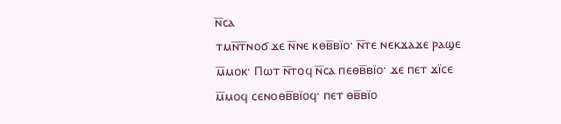ⲛ̅ⲥⲁ
ⲧⲙⲛ̅ⲧ̅ⲛⲟϭ ϫⲉ ⲛ̅ⲛⲉ ⲕⲑⲃ̅ⲃⲓ̈ⲟ· ⲛ̅ⲧⲉ ⲛⲉⲕϫⲁϫⲉ ⲣⲁϣⲉ
ⲙ̅ⲙⲟⲕ· Ⲡⲱⲧ ⲛ̅ⲧⲟϥ ⲛ̅ⲥⲁ ⲡⲉⲑⲃ̅ⲃⲓ̈ⲟ· ϫⲉ ⲡⲉⲧ ϫⲓ̈ⲥⲉ
ⲙ̅ⲙⲟϥ ⲥⲉⲛⲟⲑⲃ̅ⲃⲓ̈ⲟϥ· ⲡⲉⲧ ⲑⲃ̅ⲃⲓ̈ⲟ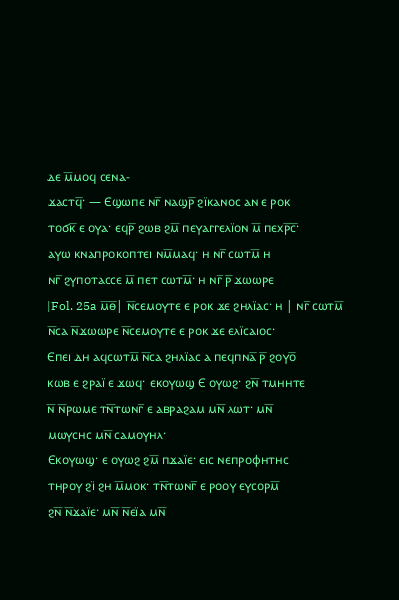ⲇⲉ ⲙ̅ⲙⲟϥ ⲥⲉⲛⲁ‐
ϫⲁⲥⲧϥ̅· — Ⲉϣⲱⲡⲉ ⲛⲅ̅ ⲛⲁϣⲣ̅ ϩⲓ̈ⲕⲁⲛⲟⲥ ⲁⲛ ⲉ ⲣⲟⲕ
ⲧⲟϭⲕ̅ ⲉ ⲟⲩⲁ· ⲉϥⲣ̅ ϩⲱⲃ ϩⲙ̅ ⲡⲉⲩⲁⲅⲅⲉⲗⲓ̈ⲟⲛ ⲙ̅ ⲡⲉⲭⲣ̅ⲥ̅·
ⲁⲩⲱ ⲕⲛⲁⲡⲣⲟⲕⲟⲡⲧⲉⲓ ⲛⲙ̅ⲙⲁϥ· ⲏ ⲛⲅ̅ ⲥⲱⲧⲙ̅ ⲏ
ⲛⲅ̅ ϩⲩⲡⲟⲧⲁⲥⲥⲉ ⲙ̅ ⲡⲉⲧ ⲥⲱⲧⲙ̅· ⲏ ⲛⲅ̅ ⲣ̅ ϫⲱⲱⲣⲉ
|Fol. 25a ⲙ̅ⲑ̅| ⲛ̅ⲥⲉⲙⲟⲩⲧⲉ ⲉ ⲣⲟⲕ ϫⲉ ϩⲏⲗⲓ̈ⲁⲥ· ⲏ | ⲛⲅ̅ ⲥⲱⲧⲙ̅
ⲛ̅ⲥⲁ ⲛ̅ϫⲱⲱⲣⲉ ⲛ̅ⲥⲉⲙⲟⲩⲧⲉ ⲉ ⲣⲟⲕ ϫⲉ ⲉⲗⲓ̈ⲥⲁⲓⲟⲥ·
Ⲉⲡⲉⲓ ⲇⲏ ⲁϥⲥⲱⲧⲙ̅ ⲛ̅ⲥⲁ ϩⲏⲗⲓ̈ⲁⲥ ⲁ ⲡⲉϥⲡⲛⲁ̅ ⲣ̅ ϩⲟⲩⲟ̅
ⲕⲱⲃ ⲉ ϩⲣⲁⲓ̈ ⲉ ϫⲱϥ· ⲉⲕⲟⲩⲱϣ Ⲉ ⲟⲩⲱϩ· ϩⲛ̅ ⲧⲙⲏⲏⲧⲉ
ⲛ̅ ⲛ̅ⲣⲱⲙⲉ ⲧⲛ̅ⲧⲱⲛⲅ̅ ⲉ ⲁⲃⲣⲁϩⲁⲙ ⲙⲛ̅ ⲗⲱⲧ· ⲙⲛ̅
ⲙⲱⲩⲥⲏⲥ ⲙⲛ̅ ⲥⲁⲙⲟⲩⲏⲗ·
Ⲉⲕⲟⲩⲱϣ· ⲉ ⲟⲩⲱϩ ϩⲙ̅ ⲡϫⲁⲓ̈ⲉ· ⲉⲓⲥ ⲛⲉⲡⲣⲟⲫⲏⲧⲏⲥ
ⲧⲏⲣⲟⲩ ϩⲓ̈ ϩⲏ ⲙ̅ⲙⲟⲕ· ⲧⲛ̅ⲧⲱⲛⲅ̅ ⲉ ⲣⲟⲟⲩ ⲉⲩⲥⲟⲣⲙ̅
ϩⲛ̅ ⲛ̅ϫⲁⲓ̈ⲉ· ⲙⲛ̅ ⲛ̅ⲉⲓ̈ⲁ ⲙⲛ̅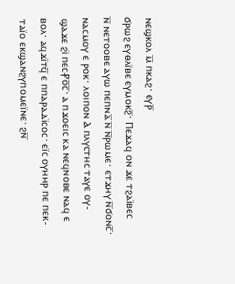ⲛⲉϣⲕⲟⲗ ⲙ̅ ⲡⲕⲁϩ· ⲉⲩⲣ̅
ϭⲣⲱϩ ⲉⲩⲑⲗⲓ̈ⲃⲉ ⲉⲩⲙⲟⲕϩ̅· Ⲡⲉϫⲁϥ ⲟⲛ ϫⲉ ⲧϩⲁⲓ̈ⲃⲉⲥ
ⲛ̅ ⲛⲉⲧⲟⲟⲃⲉ ⲁⲩⲱ ⲡⲉⲡⲛⲁ̅ ⲛ̅ ⲛ̅ⲣⲱⲙⲉ· ⲉⲧϫⲏⲩ ⲛ̅ϭⲟⲛⲥ̅·
ⲛⲁⲥⲙⲟⲩ ⲉ ⲣⲟⲕ· ⲗⲟⲓⲡⲟⲛ Ⲁ ⲡⲗⲩⲥⲧⲏⲥ ⲧⲁⲩⲉ ⲟⲩ‐
ϣⲁϫⲉ ϩⲓ̈ ⲡⲉⲥ⳨ⲟ̅ⲥ̅· ⲁ ⲡϫⲟⲉⲓⲥ ⲕⲁ ⲛⲉϥⲛⲟⲃⲉ ⲛⲁϥ ⲉ
ⲃⲟⲗ· ⲁϥϫⲓ̈ⲧϥ̅ ⲉ ⲡⲡⲁⲣⲁⲇⲓ̈ⲥⲟⲥ· ⲉⲓ̈ⲥ ⲟⲩⲏⲏⲣ ⲡⲉ ⲡⲉⲕ‐
ⲧⲁⲓ̈ⲟ ⲉⲕϣⲁⲛϩⲩⲡⲟⲙⲉⲓ̈ⲛⲉ· ϩⲛ̅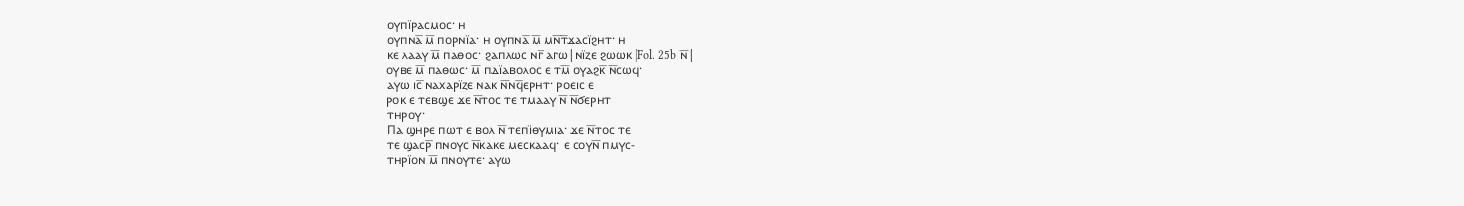ⲟⲩⲡⲓ̈ⲣⲁⲥⲙⲟⲥ· ⲏ
ⲟⲩⲡⲛⲁ̅ ⲙ̅ ⲡⲟⲣⲛⲓ̈ⲁ· ⲏ ⲟⲩⲡⲛⲁ̅ ⲙ̅ ⲙⲛ̅ⲧ̅ϫⲁⲥⲓ̈ϩⲏⲧ· ⲏ
ⲕⲉ ⲗⲁⲁⲩ ⲙ̅ ⲡⲁⲑⲟⲥ· ϩⲁⲡⲗⲱⲥ ⲛⲅ̅ ⲁⲅⲱ|ⲛⲓ̈ⲍⲉ ϩⲱⲱⲕ |Fol. 25b ⲛ̅|
ⲟⲩⲃⲉ ⲙ̅ ⲡⲁⲑⲱⲥ· ⲙ̅ ⲡⲇⲓ̈ⲁⲃⲟⲗⲟⲥ ⲉ ⲧⲙ̅ ⲟⲩⲁϩⲕ̅ ⲛ̅ⲥⲱϥ·
ⲁⲩⲱ ⲓⲥ̅ ⲛⲁⲭⲁⲣⲓ̈ⲍⲉ ⲛⲁⲕ ⲛ̅ⲛϥ̅ⲉⲣⲏⲧ· ⲣⲟⲉⲓⲥ ⲉ
ⲣⲟⲕ ⲉ ⲧⲉⲃϣⲉ ϫⲉ ⲛ̅ⲧⲟⲥ ⲧⲉ ⲧⲙⲁⲁⲩ ⲛ̅ ⲛ̅ϭⲉⲣⲏⲧ
ⲧⲏⲣⲟⲩ·
Ⲡⲁ ϣⲏⲣⲉ ⲡⲱⲧ ⲉ ⲃⲟⲗ ⲛ̅ ⲧⲉⲡⲓ̈ⲑⲩⲙⲓⲁ· ϫⲉ ⲛ̅ⲧⲟⲥ ⲧⲉ
ⲧⲉ ϣⲁⲥⲣ̅ ⲡⲛⲟⲩⲥ ⲛ̅ⲕⲁⲕⲉ ⲙⲉⲥⲕⲁⲁϥ· ⲉ ⲥⲟⲩⲛ̅ ⲡⲙⲩⲥ‐
ⲧⲏⲣⲓ̈ⲟⲛ ⲙ̅ ⲡⲛⲟⲩⲧⲉ· ⲁⲩⲱ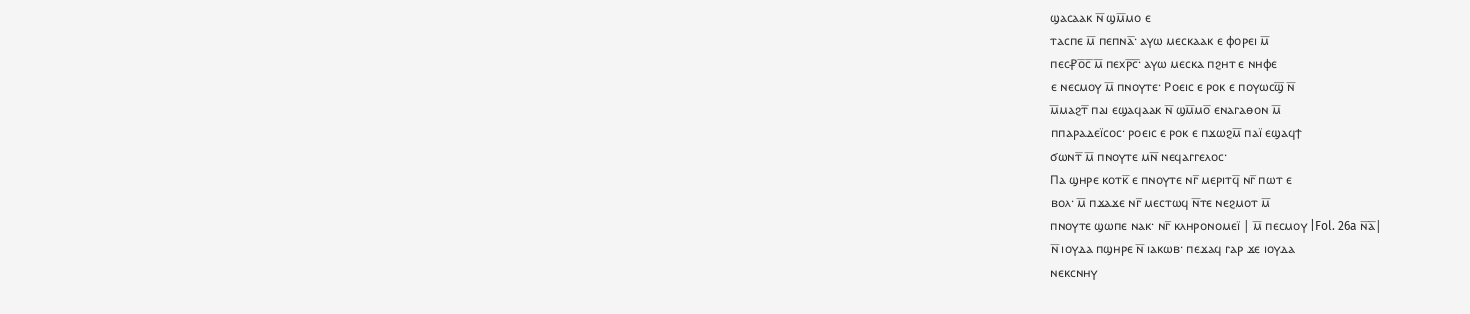ϣⲁⲥⲁⲁⲕ ⲛ̅ ϣⲙ̅ⲙⲟ ⲉ
ⲧⲁⲥⲡⲉ ⲙ̅ ⲡⲉⲡⲛⲁ̅· ⲁⲩⲱ ⲙⲉⲥⲕⲁⲁⲕ ⲉ ⲫⲟⲣⲉⲓ ⲙ̅
ⲡⲉⲥ⳨ⲟ̅ⲥ̅ ⲙ̅ ⲡⲉⲭⲣ̅ⲥ̅· ⲁⲩⲱ ⲙⲉⲥⲕⲁ ⲡϩⲏⲧ ⲉ ⲛⲏⲫⲉ
ⲉ ⲛⲉⲥⲙⲟⲩ ⲙ̅ ⲡⲛⲟⲩⲧⲉ· Ⲣⲟⲉⲓⲥ ⲉ ⲣⲟⲕ ⲉ ⲡⲟⲩⲱⲥϣ̅ ⲛ̅
ⲙ̅ⲙⲁϩⲧ̅ ⲡⲁⲓ ⲉϣⲁϥⲁⲁⲕ ⲛ̅ ϣⲙ̅ⲙⲟ̅ ⲉⲛⲁⲅⲁⲑⲟⲛ ⲙ̅
ⲡⲡⲁⲣⲁⲇⲉⲓ̈ⲥⲟⲥ· ⲣⲟⲉⲓⲥ ⲉ ⲣⲟⲕ ⲉ ⲡϫⲱϩⲙ̅ ⲡⲁⲓ̈ ⲉϣⲁϥϯ
ϭⲱⲛⲧ̅ ⲙ̅ ⲡⲛⲟⲩⲧⲉ ⲙⲛ̅ ⲛⲉϥⲁⲅⲅⲉⲗⲟⲥ·
Ⲡⲁ ϣⲏⲣⲉ ⲕⲟⲧⲕ̅ ⲉ ⲡⲛⲟⲩⲧⲉ ⲛⲅ̅ ⲙⲉⲣⲓⲧϥ̅ ⲛⲅ̅ ⲡⲱⲧ ⲉ
ⲃⲟⲗ· ⲙ̅ ⲡϫⲁϫⲉ ⲛⲅ̅ ⲙⲉⲥⲧⲱϥ ⲛ̅ⲧⲉ ⲛⲉϩⲙⲟⲧ ⲙ̅
ⲡⲛⲟⲩⲧⲉ ϣⲱⲡⲉ ⲛⲁⲕ· ⲛⲅ̅ ⲕⲗⲏⲣⲟⲛⲟⲙⲉⲓ̈ | ⲙ̅ ⲡⲉⲥⲙⲟⲩ |Fol. 26a ⲛ̅ⲁ̅|
ⲛ̅ ⲓⲟⲩⲇⲁ ⲡϣⲏⲣⲉ ⲛ̅ ⲓⲁⲕⲱⲃ· ⲡⲉϫⲁϥ ⲅⲁⲣ ϫⲉ ⲓⲟⲩⲇⲁ
ⲛⲉⲕⲥⲛⲏⲩ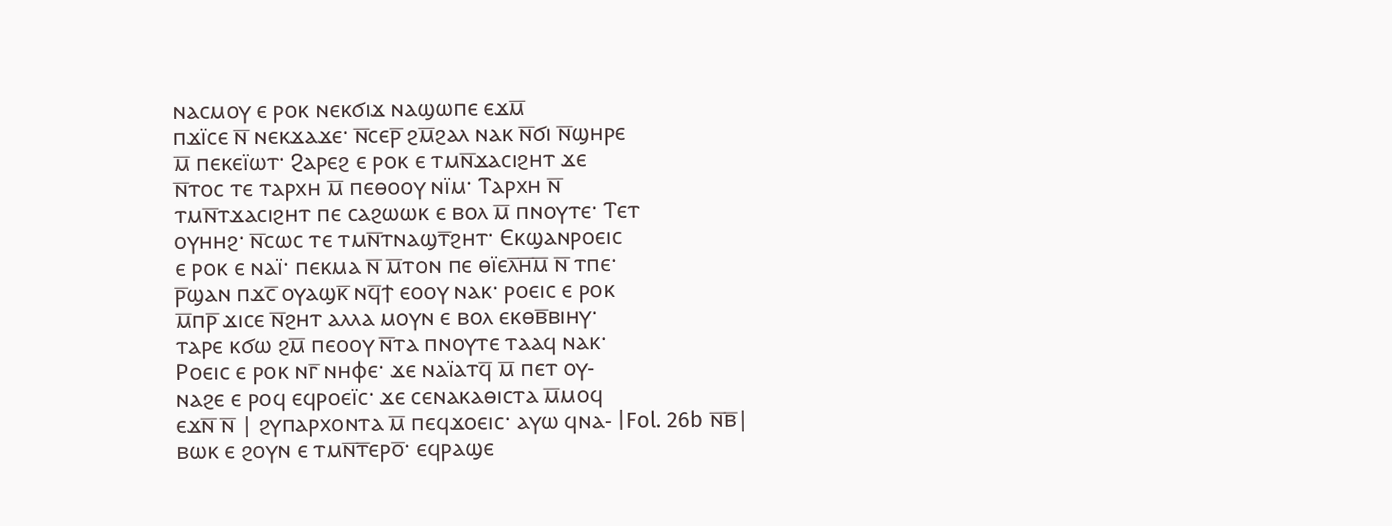ⲛⲁⲥⲙⲟⲩ ⲉ ⲣⲟⲕ ⲛⲉⲕϭⲓϫ ⲛⲁϣⲱⲡⲉ ⲉϫⲙ̅
ⲡϫⲓ̈ⲥⲉ ⲛ̅ ⲛⲉⲕϫⲁϫⲉ· ⲛ̅ⲥⲉⲣ̅ ϩⲙ̅ϩⲁⲗ ⲛⲁⲕ ⲛ̅ϭⲓ ⲛ̅ϣⲏⲣⲉ
ⲙ̅ ⲡⲉⲕⲉⲓ̈ⲱⲧ· Ϩⲁⲣⲉϩ ⲉ ⲣⲟⲕ ⲉ ⲧⲙⲛ̅ϫⲁⲥⲓϩⲏⲧ ϫⲉ
ⲛ̅ⲧⲟⲥ ⲧⲉ ⲧⲁⲣⲭⲏ ⲙ̅ ⲡⲉⲑⲟⲟⲩ ⲛⲓ̈ⲙ· Ⲧⲁⲣⲭⲏ ⲛ̅
ⲧⲙⲛ̅ⲧϫⲁⲥⲓϩⲏⲧ ⲡⲉ ⲥⲁϩⲱⲱⲕ ⲉ ⲃⲟⲗ ⲙ̅ ⲡⲛⲟⲩⲧⲉ· Ⲧⲉⲧ
ⲟⲩⲏⲏϩ· ⲛ̅ⲥⲱⲥ ⲧⲉ ⲧⲙⲛ̅ⲧⲛⲁϣⲧ̅ϩⲏⲧ· Ⲉⲕϣⲁⲛⲣⲟⲉⲓⲥ
ⲉ ⲣⲟⲕ ⲉ ⲛⲁⲓ̈· ⲡⲉⲕⲙⲁ ⲛ̅ ⲙ̅ⲧⲟⲛ ⲡⲉ ⲑⲓ̈ⲉⲗ̅ⲏ̅ⲙ̅ ⲛ̅ ⲧⲡⲉ·
ⲣ̅ϣⲁⲛ ⲡϫⲥ̅ ⲟⲩⲁϣⲕ̅ ⲛϥ̅ϯ ⲉⲟⲟⲩ ⲛⲁⲕ· ⲣⲟⲉⲓⲥ ⲉ ⲣⲟⲕ
ⲙ̅ⲡⲣ̅ ϫⲓⲥⲉ ⲛ̅ϩⲏⲧ ⲁⲗⲗⲁ ⲙⲟⲩⲛ ⲉ ⲃⲟⲗ ⲉⲕⲑⲃ̅ⲃⲓⲏⲩ·
ⲧⲁⲣⲉ ⲕϭⲱ ϩⲙ̅ ⲡⲉⲟⲟⲩ ⲛ̅ⲧⲁ ⲡⲛⲟⲩⲧⲉ ⲧⲁⲁϥ ⲛⲁⲕ·
Ⲣⲟⲉⲓⲥ ⲉ ⲣⲟⲕ ⲛⲅ̅ ⲛⲏⲫⲉ· ϫⲉ ⲛⲁⲓ̈ⲁⲧϥ̅ ⲙ̅ ⲡⲉⲧ ⲟⲩ‐
ⲛⲁϩⲉ ⲉ ⲣⲟϥ ⲉϥⲣⲟⲉⲓ̈ⲥ· ϫⲉ ⲥⲉⲛⲁⲕⲁⲑⲓⲥⲧⲁ ⲙ̅ⲙⲟϥ
ⲉϫⲛ̅ ⲛ̅ | ϩⲩⲡⲁⲣⲭⲟⲛⲧⲁ ⲙ̅ ⲡⲉϥϫⲟⲉⲓⲥ· ⲁⲩⲱ ϥⲛⲁ‐ |Fol. 26b ⲛ̅ⲃ̅|
ⲃⲱⲕ ⲉ ϩⲟⲩⲛ ⲉ ⲧⲙⲛ̅ⲧ̅ⲉⲣⲟ̅· ⲉϥⲣⲁϣⲉ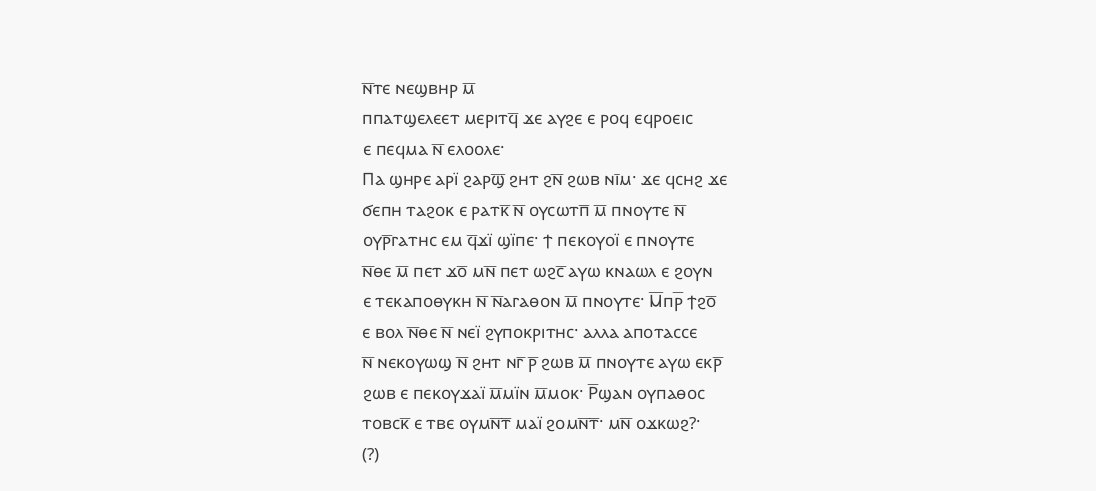ⲛ̅ⲧⲉ ⲛⲉϣⲃⲏⲣ ⲙ̅
ⲡⲡⲁⲧϣⲉⲗⲉⲉⲧ ⲙⲉⲣⲓⲧϥ̅ ϫⲉ ⲁⲩϩⲉ ⲉ ⲣⲟϥ ⲉϥⲣⲟⲉⲓⲥ
ⲉ ⲡⲉϥⲙⲁ ⲛ̅ ⲉⲗⲟⲟⲗⲉ·
Ⲡⲁ ϣⲏⲣⲉ ⲁⲣⲓ̈ ϩⲁⲣϣ̅ ϩⲏⲧ ϩⲛ̅ ϩⲱⲃ ⲛⲓ̅ⲙ· ϫⲉ ϥⲥⲏϩ ϫⲉ
ϭⲉⲡⲏ ⲧⲁϩⲟⲕ ⲉ ⲣⲁⲧⲕ̅ ⲛ̅ ⲟⲩⲥⲱⲧⲡ̅ ⲙ̅ ⲡⲛⲟⲩⲧⲉ ⲛ̅
ⲟⲩⲣ̅ⲅⲁⲧⲏⲥ ⲉⲙ ϥ̅ϫⲓ̈ ϣⲓ̈ⲡⲉ· ϯ ⲡⲉⲕⲟⲩⲟⲓ̈ ⲉ ⲡⲛⲟⲩⲧⲉ
ⲛ̅ⲑⲉ ⲙ̅ ⲡⲉⲧ ϫⲟ̅ ⲙⲛ̅ ⲡⲉⲧ ⲱϩⲥ̅ ⲁⲩⲱ ⲕⲛⲁⲱⲗ ⲉ ϩⲟⲩⲛ
ⲉ ⲧⲉⲕⲁⲡⲟⲑⲩⲕⲏ ⲛ̅ ⲛ̅ⲁⲅⲁⲑⲟⲛ ⲙ̅ ⲡⲛⲟⲩⲧⲉ· Ⲙ̅ⲡⲣ̅ ϯϩⲟ̅
ⲉ ⲃⲟⲗ ⲛ̅ⲑⲉ ⲛ̅ ⲛⲉⲓ̈ ϩⲩⲡⲟⲕⲣⲓⲧⲏⲥ· ⲁⲗⲗⲁ ⲁⲡⲟⲧⲁⲥⲥⲉ
ⲛ̅ ⲛⲉⲕⲟⲩⲱϣ ⲛ̅ ϩⲏⲧ ⲛⲅ̅ ⲣ̅ ϩⲱⲃ ⲙ̅ ⲡⲛⲟⲩⲧⲉ ⲁⲩⲱ ⲉⲕⲣ̅
ϩⲱⲃ ⲉ ⲡⲉⲕⲟⲩϫⲁⲓ̈ ⲙ̅ⲙⲓ̈ⲛ ⲙ̅ⲙⲟⲕ· Ⲣ̅ϣⲁⲛ ⲟⲩⲡⲁⲑⲟⲥ
ⲧⲟⲃⲥⲕ̅ ⲉ ⲧⲃⲉ ⲟⲩⲙⲛ̅ⲧ̅ ⲙⲁⲓ̈ ϩⲟⲙⲛ̅ⲧ̅· ⲙⲛ̅ ⲟϫⲕⲱϩ?·
(?)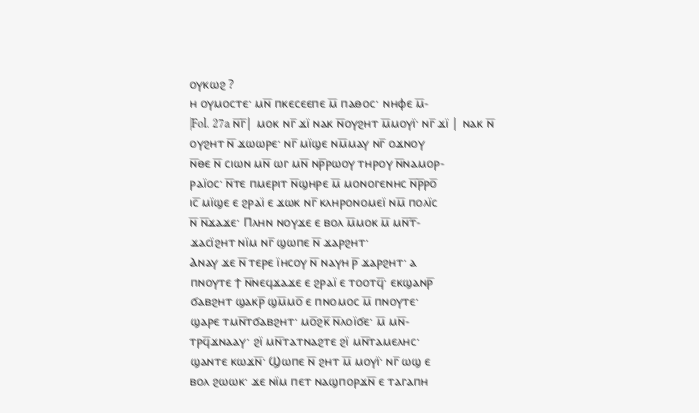ⲟⲩⲕⲱϩ ?
ⲏ ⲟⲩⲙⲟⲥⲧⲉ· ⲙⲛ̅ ⲡⲕⲉⲥⲉⲉⲡⲉ ⲙ̅ ⲡⲁⲑⲟⲥ· ⲛⲏⲫⲉ ⲙ̅‐
|Fol. 27a ⲛ̅ⲅ̅| ⲙⲟⲕ ⲛⲅ̅ ϫⲓ̈ ⲛⲁⲕ ⲛ̅ⲟⲩϩⲏⲧ ⲙ̅ⲙⲟⲩⲓ̈· ⲛⲅ̅ ϫⲓ̈ | ⲛⲁⲕ ⲛ̅
ⲟⲩϩⲏⲧ ⲛ̅ ϫⲱⲱⲣⲉ· ⲛⲅ̅ ⲙⲓ̈ϣⲉ ⲛⲙ̅ⲙⲁⲩ ⲛⲅ̅ ⲟϫⲛⲟⲩ
ⲛ̅ⲑⲉ ⲛ̅ ⲥⲓⲱⲛ ⲙⲛ̅ ⲱⲅ ⲙⲛ̅ ⲛⲣ̅ⲣⲱⲟⲩ ⲧⲏⲣⲟⲩ ⲛ̅ⲛⲁⲙⲟⲣ‐
ⲣⲁⲓ̈ⲟⲥ· ⲛ̅ⲧⲉ ⲡⲙⲉⲣⲓⲧ ⲛ̅ϣⲏⲣⲉ ⲙ̅ ⲙⲟⲛⲟⲅⲉⲛⲏⲥ ⲛ̅ⲣ̅ⲣⲟ̅
ⲓⲥ̅ ⲙⲓ̈ϣⲉ ⲉ ϩⲣⲁⲓ̈ ⲉ ϫⲱⲕ ⲛⲅ̅ ⲕⲗⲏⲣⲟⲛⲟⲙⲉⲓ̈ ⲛⲙ̅ ⲡⲟⲗⲓ̈ⲥ
ⲛ̅ ⲛ̅ϫⲁϫⲉ· Ⲡⲗⲏⲛ ⲛⲟⲩϫⲉ ⲉ ⲃⲟⲗ ⲙ̅ⲙⲟⲕ ⲙ̅ ⲙⲛ̅ⲧ̅‐
ϫⲁⲥⲓ̈ϩⲏⲧ ⲛⲓ̈ⲙ ⲛⲅ̅ ϣⲱⲡⲉ ⲛ̅ ϫⲁⲣϩⲏⲧ·
Ⲁⲛⲁⲩ ϫⲉ ⲛ̅ ⲧⲉⲣⲉ ⲓ̈ⲏⲥⲟⲩ ⲛ̅ ⲛⲁⲩⲏ ⲣ̅ ϫⲁⲣϩⲏⲧ· ⲁ
ⲡⲛⲟⲩⲧⲉ ϯ ⲛ̅ⲛⲉϥϫⲁϫⲉ ⲉ ϩⲣⲁⲓ̈ ⲉ ⲧⲟⲟⲧϥ̅· ⲉⲕϣⲁⲛⲣ̅
ϭⲁⲃϩⲏⲧ ϣⲁⲕⲣ̅ ϣⲙ̅ⲙⲟ̅ ⲉ ⲡⲛⲟⲙⲟⲥ ⲙ̅ ⲡⲛⲟⲩⲧⲉ·
ϣⲁⲣⲉ ⲧⲙⲛ̅ⲧϭⲁⲃϩⲏⲧ· ⲙⲟ̅ϩⲕ̅ ⲛ̅ⲗⲟⲓ̈ϭⲉ· ⲙ̅ ⲙⲛ̅‐
ⲧⲣϥ̅ϫⲛⲁⲁⲩ· ϩⲓ̈ ⲙⲛ̅ⲧⲁⲧⲛⲁϩⲧⲉ ϩⲓ̈ ⲙⲛ̅ⲧⲁⲙⲉⲗⲏⲥ·
ϣⲁⲛⲧⲉ ⲕⲱϫⲛ̅· Ϣⲱⲡⲉ ⲛ̅ ϩⲏⲧ ⲙ̅ ⲙⲟⲩⲓ̈· ⲛⲅ̅ ⲱϣ ⲉ
ⲃⲟⲗ ϩⲱⲱⲕ· ϫⲉ ⲛⲓ̈ⲙ ⲡⲉⲧ ⲛⲁϣⲡⲟⲣϫⲛ̅ ⲉ ⲧⲁⲅⲁⲡⲏ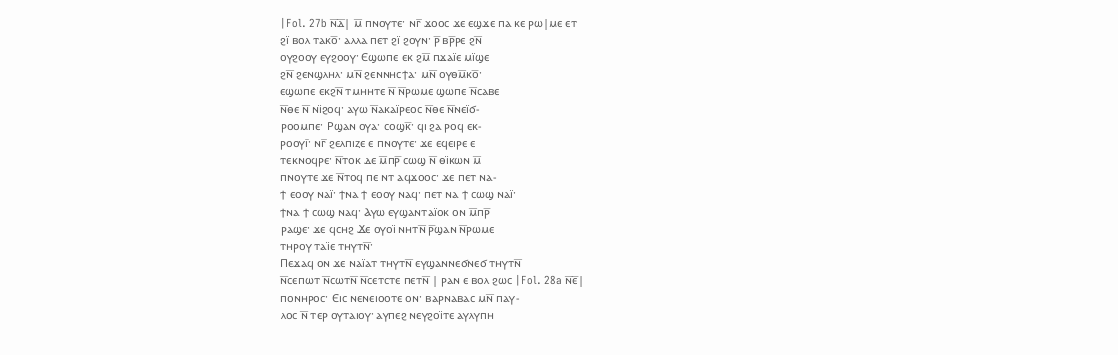|Fol. 27b ⲛ̅ⲇ̅| ⲙ̅ ⲡⲛⲟⲩⲧⲉ· ⲛⲅ̅ ϫⲟⲟⲥ ϫⲉ ⲉϣϫⲉ ⲡⲁ ⲕⲉ ⲣⲱ|ⲙⲉ ⲉⲧ
ϩⲓ̈ ⲃⲟⲗ ⲧⲁⲕⲟ̅· ⲁⲗⲗⲁ ⲡⲉⲧ ϩⲓ̈ ϩⲟⲩⲛ· ⲣ̅ ⲃⲣ̅ⲣⲉ ϩⲛ̅
ⲟⲩϩⲟⲟⲩ ⲉⲩϩⲟⲟⲩ· Ⲉϣⲱⲡⲉ ⲉⲕ ϩⲙ̅ ⲡϫⲁⲓ̈ⲉ ⲙⲓ̈ϣⲉ
ϩⲛ̅ ϩⲉⲛϣⲗⲏⲗ· ⲙⲛ̅ ϩⲉⲛⲛⲏⲥϯⲁ· ⲙⲛ̅ ⲟⲩⲑⲙ̅ⲕⲟ̅·
ⲉϣⲱⲡⲉ ⲉⲕϩⲛ̅ ⲧⲙⲏⲏⲧⲉ ⲛ̅ ⲛ̅ⲣⲱⲙⲉ ϣⲱⲡⲉ ⲛ̅ⲥⲁⲃⲉ
ⲛ̅ⲑⲉ ⲛ̅ ⲛⲓ̈ϩⲟϥ· ⲁⲩⲱ ⲛ̅ⲁⲕⲁⲓ̈ⲣⲉⲟⲥ ⲛ̅ⲑⲉ ⲛ̅ⲛⲉⲓ̈ϭ‐
ⲣⲟⲟⲙⲡⲉ· Ⲣϣⲁⲛ ⲟⲩⲁ· ⲥⲟϣⲕ̅· ϥⲓ ϩⲁ ⲣⲟϥ ⲉⲕ‐
ⲣⲟⲟⲩⲓ̅· ⲛⲅ̅ ϩⲉⲗⲡⲓⲍⲉ ⲉ ⲡⲛⲟⲩⲧⲉ· ϫⲉ ⲉϥⲉⲓⲣⲉ ⲉ
ⲧⲉⲕⲛⲟϥⲣⲉ· ⲛ̅ⲧⲟⲕ ⲇⲉ ⲙ̅ⲡⲣ̅ ⲥⲱϣ ⲛ̅ ⲑⲓ̈ⲕⲱⲛ ⲙ̅
ⲡⲛⲟⲩⲧⲉ ϫⲉ ⲛ̅ⲧⲟϥ ⲡⲉ ⲛⲧ ⲁϥϫⲟⲟⲥ· ϫⲉ ⲡⲉⲧ ⲛⲁ‐
ϯ ⲉⲟⲟⲩ ⲛⲁⲓ̈· ϯⲛⲁ ϯ ⲉⲟⲟⲩ ⲛⲁϥ· ⲡⲉⲧ ⲛⲁ ϯ ⲥⲱϣ ⲛⲁⲓ̈·
ϯⲛⲁ ϯ ⲥⲱϣ ⲛⲁϥ· Ⲁⲩⲱ ⲉⲩϣⲁⲛⲧⲁⲓ̈ⲟⲕ ⲟⲛ ⲙ̅ⲡⲣ̅
ⲣⲁϣⲉ· ϫⲉ ϥⲥⲏϩ Ϫⲉ ⲟⲩⲟⲓ̈ ⲛⲏⲧⲛ̅ ⲣ̅ϣⲁⲛ ⲛ̅ⲣⲱⲙⲉ
ⲧⲏⲣⲟⲩ ⲧⲁⲓ̈ⲉ ⲧⲏⲩⲧⲛ̅·
Ⲡⲉϫⲁϥ ⲟⲛ ϫⲉ ⲛⲁⲓ̈ⲁⲧ ⲧⲏⲩⲧⲛ̅ ⲉⲩϣⲁⲛⲛⲉϭⲛⲉϭ ⲧⲏⲩⲧⲛ̅
ⲛ̅ⲥⲉⲡⲱⲧ ⲛ̅ⲥⲱⲧⲛ̅ ⲛ̅ⲥⲉⲧⲥⲧⲉ ⲡⲉⲧⲛ̅ | ⲣⲁⲛ ⲉ ⲃⲟⲗ ϩⲱⲥ |Fol. 28a ⲛ̅ⲉ̅|
ⲡⲟⲛⲏⲣⲟⲥ· Ⲉⲓⲥ ⲛⲉⲛⲉⲓⲟⲟⲧⲉ ⲟⲛ· ⲃⲁⲣⲛⲁⲃⲁⲥ ⲙⲛ̅ ⲡⲁⲩ‐
ⲗⲟⲥ ⲛ̅ ⲧⲉⲣ ⲟⲩⲧⲁⲓⲟⲩ· ⲁⲩⲡⲉϩ ⲛⲉⲩϩⲟⲓ̈ⲧⲉ ⲁⲩⲗⲩⲡⲏ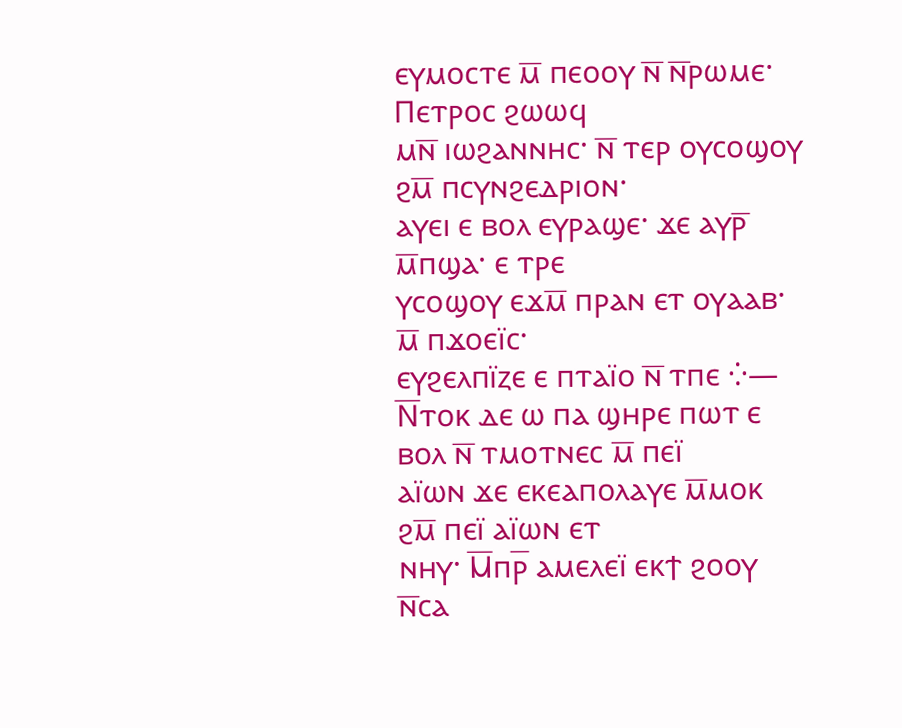ⲉⲩⲙⲟⲥⲧⲉ ⲙ̅ ⲡⲉⲟⲟⲩ ⲛ̅ ⲛ̅ⲣⲱⲙⲉ· Ⲡⲉⲧⲣⲟⲥ ϩⲱⲱϥ
ⲙⲛ̅ ⲓⲱϩⲁⲛⲛⲏⲥ· ⲛ̅ ⲧⲉⲣ ⲟⲩⲥⲟϣⲟⲩ ϩⲙ̅ ⲡⲥⲩⲛϩⲉⲇⲣⲓⲟⲛ·
ⲁⲩⲉⲓ ⲉ ⲃⲟⲗ ⲉⲩⲣⲁϣⲉ· ϫⲉ ⲁⲩⲣ̅ ⲙ̅ⲡϣⲁ· ⲉ ⲧⲣⲉ
ⲩⲥⲟϣⲟⲩ ⲉϫⲙ̅ ⲡⲣⲁⲛ ⲉⲧ ⲟⲩⲁⲁⲃ· ⲙ̅ ⲡϫⲟⲉⲓ̈ⲥ·
ⲉⲩϩⲉⲗⲡⲓ̈ⲍⲉ ⲉ ⲡⲧⲁⲓ̈ⲟ ⲛ̅ ⲧⲡⲉ ⁛—
Ⲛ̅ⲧⲟⲕ ⲇⲉ ⲱ ⲡⲁ ϣⲏⲣⲉ ⲡⲱⲧ ⲉ ⲃⲟⲗ ⲛ̅ ⲧⲙⲟⲧⲛⲉⲥ ⲙ̅ ⲡⲉⲓ̈
ⲁⲓ̈ⲱⲛ ϫⲉ ⲉⲕⲉⲁⲡⲟⲗⲁⲩⲉ ⲙ̅ⲙⲟⲕ ϩⲙ̅ ⲡⲉⲓ̈ ⲁⲓ̈ⲱⲛ ⲉⲧ
ⲛⲏⲩ· Ⲙ̅ⲡⲣ̅ ⲁⲙⲉⲗⲉⲓ̈ ⲉⲕϯ ϩⲟⲟⲩ ⲛ̅ⲥⲁ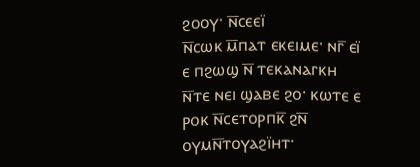ϩⲟⲟⲩ· ⲛ̅ⲥⲉⲉⲓ̈
ⲛ̅ⲥⲱⲕ ⲙ̅ⲡⲁⲧ ⲉⲕⲉⲓⲙⲉ· ⲛⲅ̅ ⲉⲓ̈ ⲉ ⲡϩⲱϣ ⲛ̅ ⲧⲉⲕⲁⲛⲁⲅⲕⲏ
ⲛ̅ⲧⲉ ⲛⲉⲓ ϣⲁⲃⲉ ϩⲟ· ⲕⲱⲧⲉ ⲉ ⲣⲟⲕ ⲛ̅ⲥⲉⲧⲟⲣⲡⲕ̅ ϩⲛ̅
ⲟⲩⲙⲛ̅ⲧⲟⲩⲁϩⲓ̈ⲏⲧ·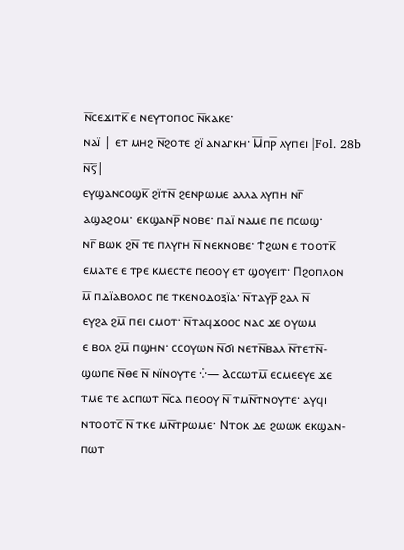ⲛ̅ⲥⲉϫⲓⲧⲕ̅ ⲉ ⲛⲉⲩⲧⲟⲡⲟⲥ ⲛ̅ⲕⲁⲕⲉ·
ⲛⲁⲓ̈ | ⲉⲧ ⲙⲏϩ ⲛ̅ϩⲟⲧⲉ ϩⲓ̈ ⲁⲛⲁⲅⲕⲏ· Ⲙ̅ⲡⲣ̅ ⲗⲩⲡⲉⲓ |Fol. 28b ⲛ̅ⲋ̅|
ⲉⲩϣⲁⲛⲥⲟϣⲕ̅ ϩⲓ̈ⲧⲛ̅ ϩⲉⲛⲣⲱⲙⲉ ⲁⲗⲗⲁ ⲗⲩⲡⲏ ⲛⲅ̅
ⲁϣⲁϩⲟⲙ· ⲉⲕϣⲁⲛⲣ̅ ⲛⲟⲃⲉ· ⲡⲁⲓ̈ ⲛⲁⲙⲉ ⲡⲉ ⲡⲥⲱϣ·
ⲛⲅ̅ ⲃⲱⲕ ϩⲛ̅ ⲧⲉ ⲡⲗⲩⲅⲏ ⲛ̅ ⲛⲉⲕⲛⲟⲃⲉ· Ϯϩⲱⲛ ⲉ ⲧⲟⲟⲧⲕ̅
ⲉⲙⲁⲧⲉ ⲉ ⲧⲣⲉ ⲕⲙⲉⲥⲧⲉ ⲡⲉⲟⲟⲩ ⲉⲧ ϣⲟⲩⲉⲓⲧ· Ⲡϩⲟⲡⲗⲟⲛ
ⲙ̅ ⲡⲇⲓ̈ⲁⲃⲟⲗⲟⲥ ⲡⲉ ⲧⲕⲉⲛⲟⲇⲟⲝⲓ̈ⲁ· ⲛ̅ⲧⲁⲩⲣ̅ ϩⲁⲗ ⲛ̅
ⲉⲩϩⲁ ϩⲙ̅ ⲡⲉⲓ ⲥⲙⲟⲧ· ⲛ̅ⲧⲁϥϫⲟⲟⲥ ⲛⲁⲥ ϫⲉ ⲟⲩⲱⲙ
ⲉ ⲃⲟⲗ ϩⲙ̅ ⲡϣⲏⲛ· ⲥⲥⲟⲩⲱⲛ ⲛ̅ϭⲓ ⲛⲉⲧⲛ̅ⲃⲁⲗ ⲛ̅ⲧⲉⲧⲛ̅‐
ϣⲱⲡⲉ ⲛ̅ⲑⲉ ⲛ̅ ⲛⲓ̈ⲛⲟⲩⲧⲉ ⁛— Ⲁⲥⲥⲱⲧⲙ̅ ⲉⲥⲙⲉⲉⲩⲉ ϫⲉ
ⲧⲙⲉ ⲧⲉ ⲁⲥⲡⲱⲧ ⲛ̅ⲥⲁ ⲡⲉⲟⲟⲩ ⲛ̅ ⲧⲙⲛ̅ⲧⲛⲟⲩⲧⲉ· ⲁⲩϥⲓ
ⲛⲧⲟⲟⲧⲥ̅ ⲛ̅ ⲧⲕⲉ ⲙⲛ̅ⲧⲣⲱⲙⲉ· Ⲛⲧⲟⲕ ⲇⲉ ϩⲱⲱⲕ ⲉⲕϣⲁⲛ‐
ⲡⲱⲧ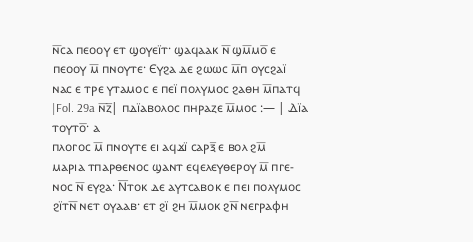ⲛ̅ⲥⲁ ⲡⲉⲟⲟⲩ ⲉⲧ ϣⲟⲩⲉⲓ̈ⲧ· ϣⲁϥⲁⲁⲕ ⲛ̅ ϣⲙ̅ⲙⲟ̅ ⲉ
ⲡⲉⲟⲟⲩ ⲙ̅ ⲡⲛⲟⲩⲧⲉ· Ⲉⲩϩⲁ ⲇⲉ ϩⲱⲱⲥ ⲙ̅ⲡ ⲟⲩⲥϩⲁⲓ̈
ⲛⲁⲥ ⲉ ⲧⲣⲉ ⲩⲧⲁⲙⲟⲥ ⲉ ⲡⲉⲓ̈ ⲡⲟⲗⲩⲙⲟⲥ ϩⲁⲑⲏ ⲙ̅ⲡⲁⲧϥ
|Fol. 29a ⲛ̅ⲍ̅| ⲡⲇⲓ̈ⲁⲃⲟⲗⲟⲥ ⲡⲏⲣⲁⲍⲉ ⲙ̅ⲙⲟⲥ :— | Ⲇⲓ̈ⲁ ⲧⲟⲩⲧⲟ̅· ⲁ
ⲡⲗⲟⲅⲟⲥ ⲙ̅ ⲡⲛⲟⲩⲧⲉ ⲉⲓ ⲁϥϫⲓ̈ ⲥⲁⲣⲝ̅ ⲉ ⲃⲟⲗ ϩⲙ̅
ⲙⲁⲣⲓⲁ ⲧⲡⲁⲣⲑⲉⲛⲟⲥ ϣⲁⲛⲧ ⲉϥⲉⲗⲉⲩⲑⲉⲣⲟⲩ ⲙ̅ ⲡⲅⲉ‐
ⲛⲟⲥ ⲛ̅ ⲉⲩϩⲁ· Ⲛ̅ⲧⲟⲕ ⲇⲉ ⲁⲩⲧⲥⲁⲃⲟⲕ ⲉ ⲡⲉⲓ ⲡⲟⲗⲩⲙⲟⲥ
ϩⲓ̈ⲧⲛ̅ ⲛⲉⲧ ⲟⲩⲁⲁⲃ· ⲉⲧ ϩⲓ̈ ϩⲏ ⲙ̅ⲙⲟⲕ ϩⲛ̅ ⲛⲉⲅⲣⲁⲫⲏ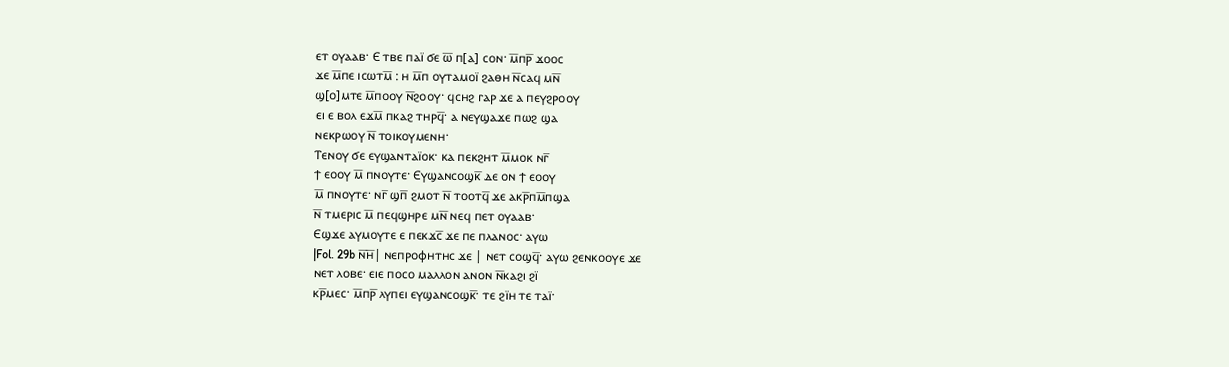ⲉⲧ ⲟⲩⲁⲁⲃ· Ⲉ ⲧⲃⲉ ⲡⲁⲓ̈ ϭⲉ ⲱ̅ ⲡ[ⲁ] ⲥⲟⲛ· ⲙ̅ⲡⲣ̅ ϫⲟⲟⲥ
ϫⲉ ⲙ̅ⲡⲉ ⲓⲥⲱⲧⲙ̅ : ⲏ ⲙ̅ⲡ ⲟⲩⲧⲁⲙⲟⲓ̈ ϩⲁⲑⲏ ⲛ̅ⲥⲁϥ ⲙⲛ̅
ϣ[ⲟ]ⲙⲧⲉ ⲙ̅ⲡⲟⲟⲩ ⲛ̅ϩⲟⲟⲩ· ϥⲥⲏϩ ⲅⲁⲣ ϫⲉ ⲁ ⲡⲉⲩϩⲣⲟⲟⲩ
ⲉⲓ ⲉ ⲃⲟⲗ ⲉϫⲙ̅ ⲡⲕⲁϩ ⲧⲏⲣϥ̅· ⲁ ⲛⲉⲩϣⲁϫⲉ ⲡⲱϩ ϣⲁ
ⲛⲉⲕⲣⲱⲟⲩ ⲛ̅ ⲧⲟⲓⲕⲟⲩⲙⲉⲛⲏ·
Ⲧⲉⲛⲟⲩ ϭⲉ ⲉⲩϣⲁⲛⲧⲁⲓ̈ⲟⲕ· ⲕⲁ ⲡⲉⲕϩⲏⲧ ⲙ̅ⲙⲟⲕ ⲛⲅ̅
ϯ ⲉⲟⲟⲩ ⲙ̅ ⲡⲛⲟⲩⲧⲉ· Ⲉⲩϣⲁⲛⲥⲟϣⲕ̅ ⲇⲉ ⲟⲛ ϯ ⲉⲟⲟⲩ
ⲙ̅ ⲡⲛⲟⲩⲧⲉ· ⲛⲅ̅ ϣⲡ̅ ϩⲙⲟⲧ ⲛ̅ ⲧⲟⲟⲧϥ̅ ϫⲉ ⲁⲕⲣ̅ⲡⲙ̅ⲡϣⲁ
ⲛ̅ ⲧⲙⲉⲣⲓⲥ ⲙ̅ ⲡⲉϥϣⲏⲣⲉ ⲙⲛ̅ ⲛⲉϥ ⲡⲉⲧ ⲟⲩⲁⲁⲃ·
Ⲉϣϫⲉ ⲁⲩⲙⲟⲩⲧⲉ ⲉ ⲡⲉⲕϫⲥ̅ ϫⲉ ⲡⲉ ⲡⲗⲁⲛⲟⲥ· ⲁⲩⲱ
|Fol. 29b ⲛ̅ⲏ̅| ⲛⲉⲡⲣⲟⲫⲏⲧⲏⲥ ϫⲉ | ⲛⲉⲧ ⲥⲟϣϥ̅· ⲁⲩⲱ ϩⲉⲛⲕⲟⲟⲩⲉ ϫⲉ
ⲛⲉⲧ ⲗⲟⲃⲉ· ⲉⲓⲉ ⲡⲟⲥⲟ ⲙⲁⲗⲗⲟⲛ ⲁⲛⲟⲛ ⲛ̅ⲕⲁϩⲓ ϩⲓ̈
ⲕⲣ̅ⲙⲉⲥ· ⲙ̅ⲡⲣ̅ ⲗⲩⲡⲉⲓ ⲉⲩϣⲁⲛⲥⲟϣⲕ̅· ⲧⲉ ϩⲓ̈ⲏ ⲧⲉ ⲧⲁⲓ̈·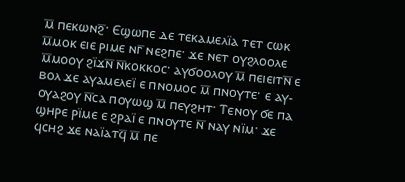ⲙ̅ ⲡⲉⲕⲱⲛϩ̅· Ⲉϣⲱⲡⲉ ⲇⲉ ⲧⲉⲕⲁⲙⲉⲗⲓ̈ⲁ ⲧⲉⲧ ⲥⲱⲕ
ⲙ̅ⲙⲟⲕ ⲉⲓⲉ ⲣⲓⲙⲉ ⲛⲅ̅ ⲛⲉϩⲡⲉ· ϫⲉ ⲛⲉⲧ ⲟⲩϩⲗⲟⲟⲗⲉ
ⲙ̅ⲙⲟⲟⲩ ϩⲓ̈ϫⲛ̅ ⲛ̅ⲕⲟⲕⲕⲟⲥ· ⲁⲩϭⲟⲟⲗⲟⲩ ⲙ̅ ⲡⲉⲓⲉⲓⲧⲛ̅ ⲉ
ⲃⲟⲗ ϫⲉ ⲁⲩⲁⲙⲉⲗⲉⲓ̈ ⲉ ⲡⲛⲟⲙⲟⲥ ⲙ̅ ⲡⲛⲟⲩⲧⲉ· ⲉ ⲁⲩ‐
ⲟⲩⲁϩⲟⲩ ⲛ̅ⲥⲁ ⲡⲟⲩⲱϣ ⲙ̅ ⲡⲉⲩϩⲏⲧ· Ⲧⲉⲛⲟⲩ ϭⲉ ⲡⲁ
ϣⲏⲣⲉ ⲣⲓ̈ⲙⲉ ⲉ ϩⲣⲁⲓ̈ ⲉ ⲡⲛⲟⲩⲧⲉ ⲛ̅ ⲛⲁⲩ ⲛⲓ̈ⲙ· ϫⲉ
ϥⲥⲏϩ ϫⲉ ⲛⲁⲓ̈ⲁⲧϥ̅ ⲙ̅ ⲡⲉ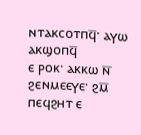ⲛⲧⲁⲕⲥⲟⲧⲡϥ̅· ⲁⲩⲱ ⲁⲕϣⲟⲡϥ̅
ⲉ ⲣⲟⲕ· ⲁⲕⲕⲱ ⲛ̅ ϩⲉⲛⲙⲉⲉⲩⲉ· ϩⲙ̅ ⲡⲉϥϩⲏⲧ ⲉ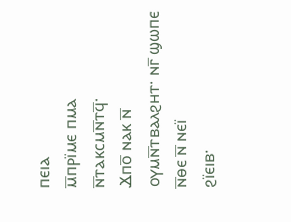ⲡⲉⲓⲁ
ⲙ̅ⲡⲣⲓ̈ⲙⲉ ⲡⲙⲁ ⲛ̅ⲧⲁⲕⲥⲙⲛ̅ⲧϥ̅·
Ϫⲡⲟ̅ ⲛⲁⲕ ⲛ̅ ⲟⲩⲙⲛ̅ⲧⲃⲁⲗϩⲏⲧ· ⲛⲅ̅ ϣⲱⲡⲉ ⲛ̅ⲑⲉ ⲛ̅ ⲛⲉⲓ̈
ϩⲓ̈ⲉⲓⲃ·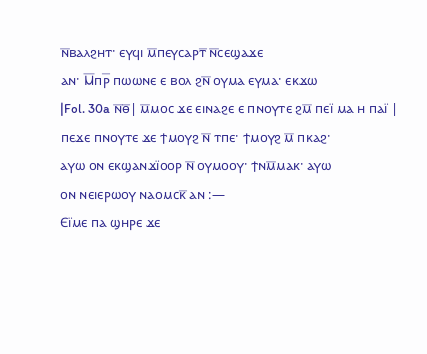ⲛ̅ⲃⲁⲗϩⲏⲧ· ⲉⲩϥⲓ ⲙ̅ⲡⲉⲩⲥⲁⲣⲧ̅ ⲛ̅ⲥⲉϣⲁϫⲉ
ⲁⲛ· Ⲙ̅ⲡⲣ̅ ⲡⲱⲱⲛⲉ ⲉ ⲃⲟⲗ ϩⲛ̅ ⲟⲩⲙⲁ ⲉⲩⲙⲁ· ⲉⲕϫⲱ
|Fol. 30a ⲛ̅ⲑ̅| ⲙ̅ⲙⲟⲥ ϫⲉ ⲉⲓⲛⲁϩⲉ ⲉ ⲡⲛⲟⲩⲧⲉ ϩⲙ̅ ⲡⲉⲓ̈ ⲙⲁ ⲏ ⲡⲁⲓ̈ |
ⲡⲉϫⲉ ⲡⲛⲟⲩⲧⲉ ϫⲉ ϯⲙⲟⲩϩ ⲛ̅ ⲧⲡⲉ· ϯⲙⲟⲩϩ ⲙ̅ ⲡⲕⲁϩ·
ⲁⲩⲱ ⲟⲛ ⲉⲕϣⲁⲛϫⲓ̈ⲟⲟⲣ ⲛ̅ ⲟⲩⲙⲟⲟⲩ· ϯⲛⲙ̅ⲙⲁⲕ· ⲁⲩⲱ
ⲟⲛ ⲛⲉⲓⲉⲣⲱⲟⲩ ⲛⲁⲟⲙⲥⲕ̅ ⲁⲛ :—
Ⲉⲓ̈ⲙⲉ ⲡⲁ ϣⲏⲣⲉ ϫⲉ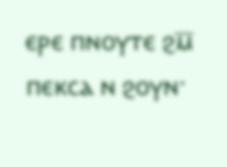ⲉⲣⲉ ⲡⲛⲟⲩⲧⲉ ϩⲙ̅ ⲡⲉⲕⲥⲁ ⲛ ϩⲟⲩⲛ·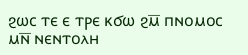ϩⲱⲥ ⲧⲉ ⲉ ⲧⲣⲉ ⲕϭⲱ ϩⲙ̅ ⲡⲛⲟⲙⲟⲥ ⲙⲛ̅ ⲛⲉⲛⲧⲟⲗⲏ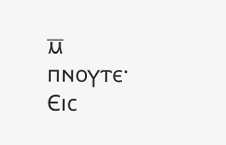ⲙ̅
ⲡⲛⲟⲩⲧⲉ· Ⲉⲓⲥ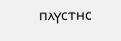ⲡⲗⲩⲥⲧⲏⲥ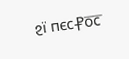ϩⲓ̈ ⲡⲉⲥ⳨ⲟ̅ⲥ̅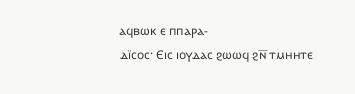ⲁϥⲃⲱⲕ ⲉ ⲡⲡⲁⲣⲁ‐
ⲇⲓ̈ⲥⲟⲥ· Ⲉⲓⲥ ⲓⲟⲩⲇⲁⲥ ϩⲱⲱϥ ϩⲛ̅ ⲧⲙⲏⲏⲧⲉ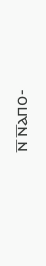ⲛ̅ ⲛ̅ⲁⲡⲟ‐